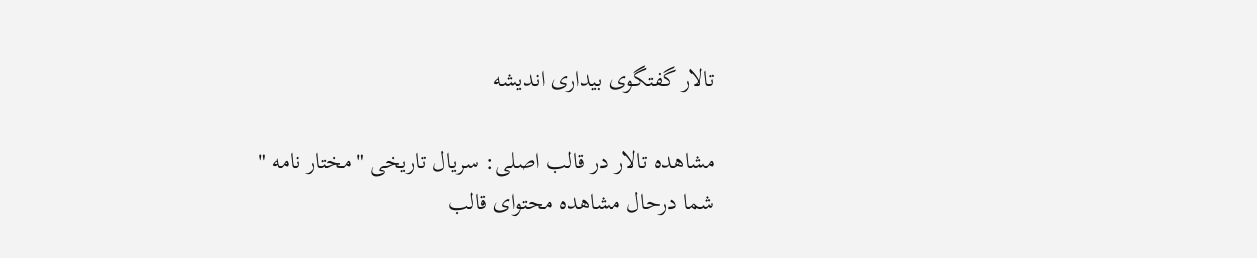تالار گفتگوی بیداری اندیشه

مشاهده تالار در قالب اصلی: سریال تاریخی "مختار نامه "
شما درحال مشاهده محتوای قالب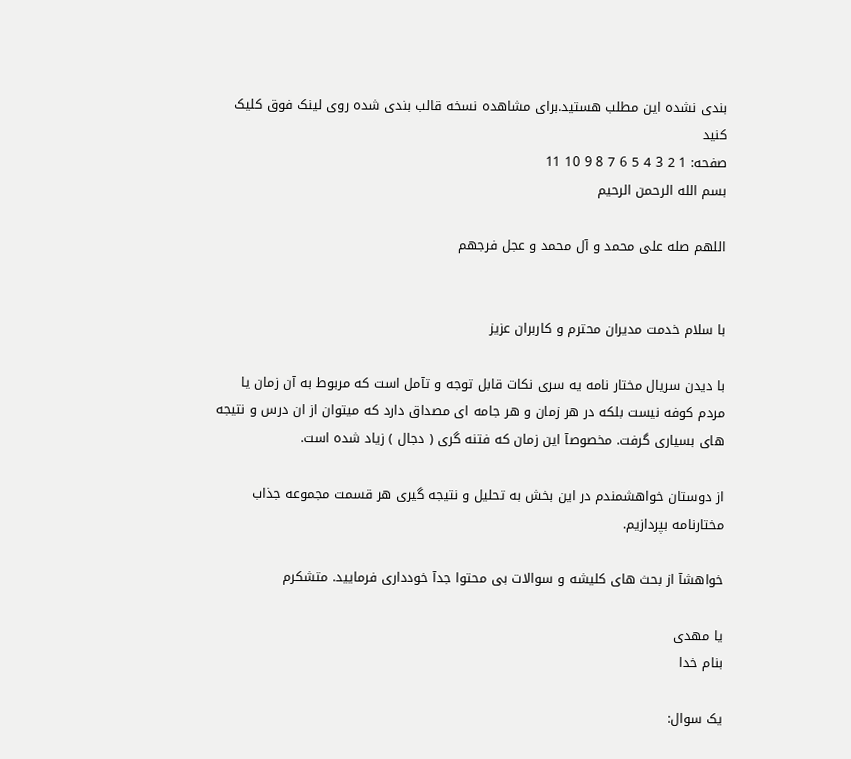بندی نشده این مطلب هستید.برای مشاهده نسخه قالب بندی شده روی لینک فوق کلیک کنید
صفحه: 1 2 3 4 5 6 7 8 9 10 11
بسم الله الرحمن الرحیم

اللهم صله علی محمد و آل محمد و عجل فرجهم


با سلام خدمت مدیران محترم و کاربران عزیز

با دیدن سریال مختار نامه یه سری نکات قابل توجه و تآمل است که مربوط به آن زمان یا مردم کوفه نیست بلکه در هر زمان و هر جامه ای مصداق دارد که میتوان از ان درس و نتیجه های بسیاری گرفت. مخصوصآ این زمان که فتنه گری ( دجال ) زیاد شده است.

از دوستان خواهشمندم در این بخش به تحلیل و نتیجه گیری هر قسمت مجموعه جذاب مختارنامه بپردازیم.

خواهشآ از بحث های کلیشه و سوالات بی محتوا جدآ خودداری فرمایید. متشکرم

یا مهدی
بنام خدا

یک سوال: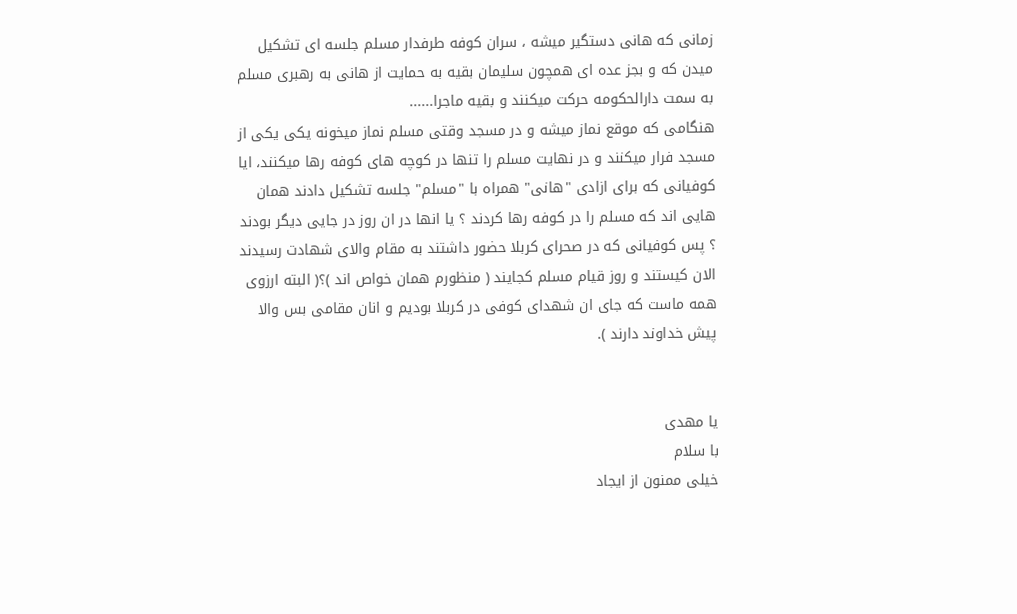زمانی که هانی دستگیر میشه ، سران کوفه طرفدار مسلم جلسه ای تشکیل میدن که و بجز عده ای همچون سلیمان بقیه به حمایت از هانی به رهبری مسلم به سمت دارالحکومه حرکت میکنند و بقیه ماجرا......
هنگامی که موقع نماز میشه و در مسجد وقتی مسلم نماز میخونه یکی یکی از مسجد فرار میکنند و در نهایت مسلم را تنها در کوچه های کوفه رها میکنند، ایا کوفیانی که برای ازادی "هانی" همراه با "مسلم" جلسه تشکیل دادند همان هایی اند که مسلم را در کوفه رها کردند ؟ یا انها در ان روز در جایی دیگر بودند ؟ پس کوفیانی که در صحرای کربلا حضور داشتند به مقام والای شهادت رسیدند الان کیستند و روز قیام مسلم کجایند ( منظورم همان خواص اند )؟( البته ارزوی همه ماست که جای ان شهدای کوفی در کربلا بودیم و انان مقامی بس والا پیش خداوند دارند ).


یا مهدی
با سلام
خیلی ممنون از ایجاد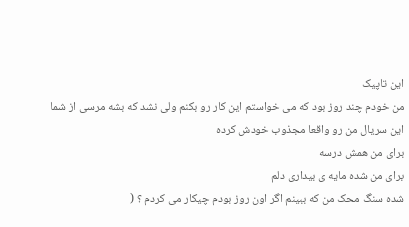این تاپیک
من خودم چند روز بود که می خواستم این کار رو بکنم ولی نشد که بشه مرسی از شما
این سریال من رو واقعا مجذوب خودش کرده
برای من همش درسه
برای من شده مایه ی بیداری دلم
شده سنگ محک من که ببینم اگر اون روز بودم چیکار می کردم ؟ (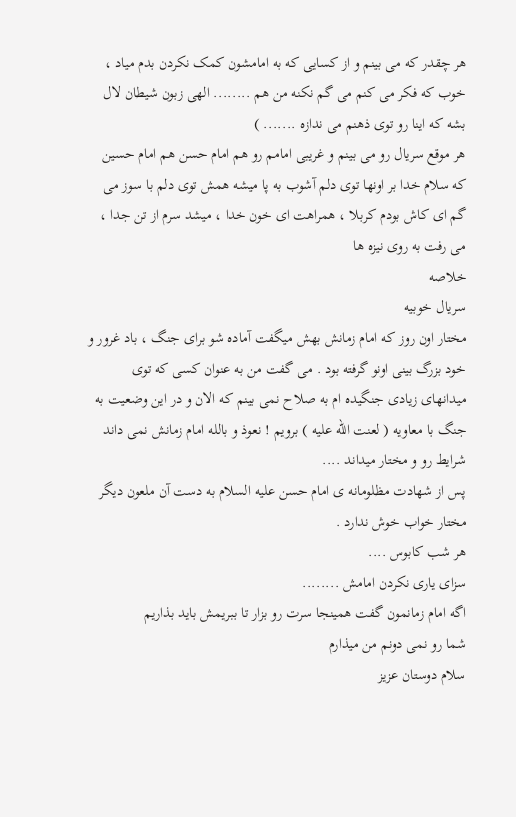هر چقدر که می بینم و از کسایی که به امامشون کمک نکردن بدم میاد ، خوب که فکر می کنم می گم نکنه من هم ........ الهی زبون شیطان لال بشه که اینا رو توی ذهنم می ندازه ....... )
هر موقع سریال رو می بینم و غریبی امامم رو هم امام حسن هم امام حسین که سلام خدا بر اونها توی دلم آشوب به پا میشه همش توی دلم با سوز می گم ای کاش بودم کربلا ، همراهت ای خون خدا ، میشد سرم از تن جدا ، می رفت به روی نیزه ها
خلاصه
سریال خوبیه
مختار اون روز که امام زمانش بهش میگفت آماده شو برای جنگ ، باد غرور و خود بزرگ بینی اونو گرفته بود . می گفت من به عنوان کسی که توی میدانهای زیادی جنگیده ام به صلاح نمی بینم که الان و در این وضعیت به جنگ با معاویه ( لعنت الله علیه ) برویم ! نعوذ و بالله امام زمانش نمی داند شرایط رو و مختار میداند ....
پس از شهادت مظلومانه ی امام حسن علیه السلام به دست آن ملعون دیگر مختار خواب خوش ندارد .
هر شب کابوس ....
سزای یاری نکردن امامش ........
اگه امام زمانمون گفت همینجا سرت رو بزار تا ببریمش باید بذاریم
شما رو نمی دونم من میذارم
سلام دوستان عزیز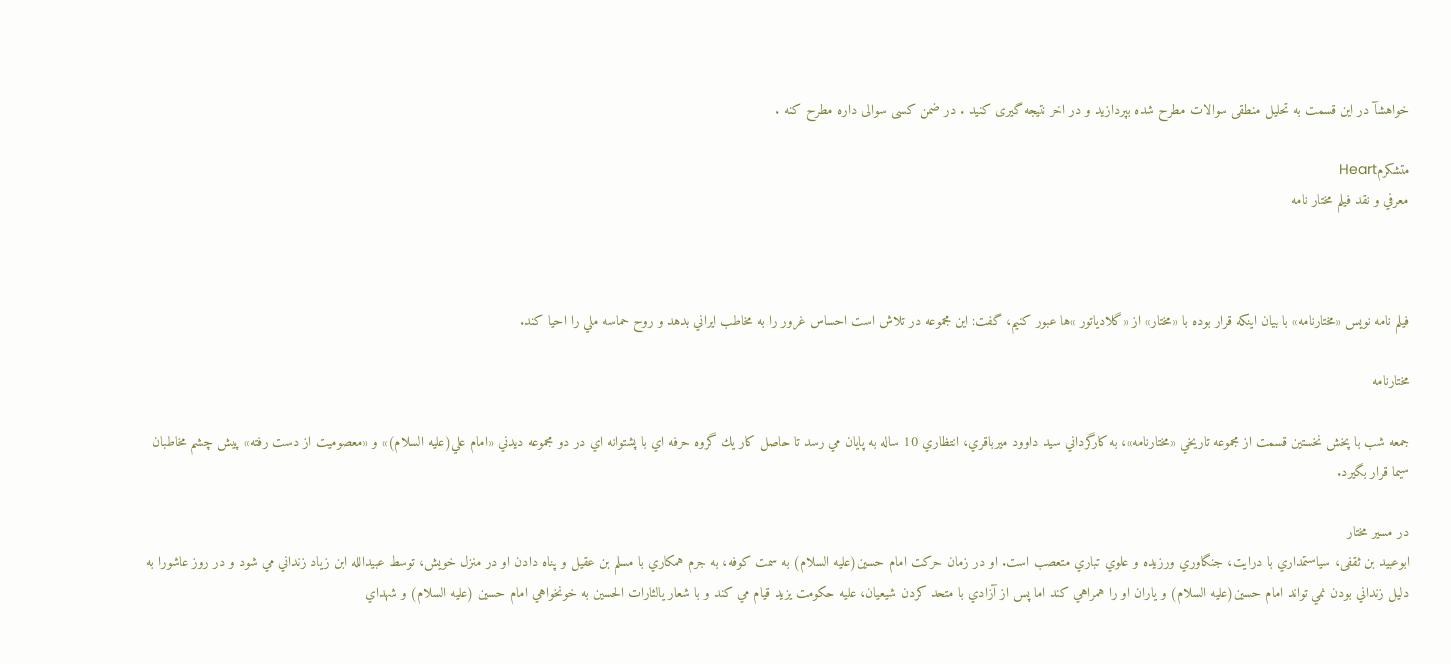خواهشآ در این قسمت به تحلیل منطقی سوالات مطرح شده بپردازید و در اخر نتیجه گیری کنید . در ضمن کسی سوالی داره مطرح کنه .

متشکرمHeart
معرفي و نقد فيلم مختار نامه



فيلم نامه نويس «مختارنامه» با بيان اينكه قرار بوده با «مختار» از «گلادياتور »ها عبور كنيم، گفت: اين مجموعه در تلاش است احساس غرور را به مخاطب ايراني بدهد و روح حماسه ملي را احيا كند.

مختارنامه

جمعه شب با پخش نخستين قسمت از مجموعه تاريخي «مختارنامه»، به كارگرداني سيد داوود ميرباقري، انتظاري 10 ساله به پايان مي رسد تا حاصل كار يك گروه حرفه اي با پشتوانه اي در دو مجموعه ديدني «امام علي(علیه السلام)» و «معصوميت از دست رفته» پيش چشم مخاطبان سيما قرار بگيرد.

در مسير مختار
ابوعبيد بن ثقفى، سياستمداري با درايت، جنگاوري ورزيده و علوي تباري متعصب است. او در زمان حركت امام حسين(علیه السلام) به سمت كوفه، به جرم همكاري با مسلم بن عقيل و پناه دادن او در منزل خويش، توسط عبيدالله ابن زياد زنداني مي شود و در روز عاشورا به دليل زنداني بودن نمي تواند امام حسين(علیه السلام) و ياران او را همراهي كند اما پس از آزادي با متحد كردن شيعيان، عليه حكومت يزيد قيام مي كند و با شعار يالثارات الحسين به خونخواهي امام حسين (علیه السلام) و شهداي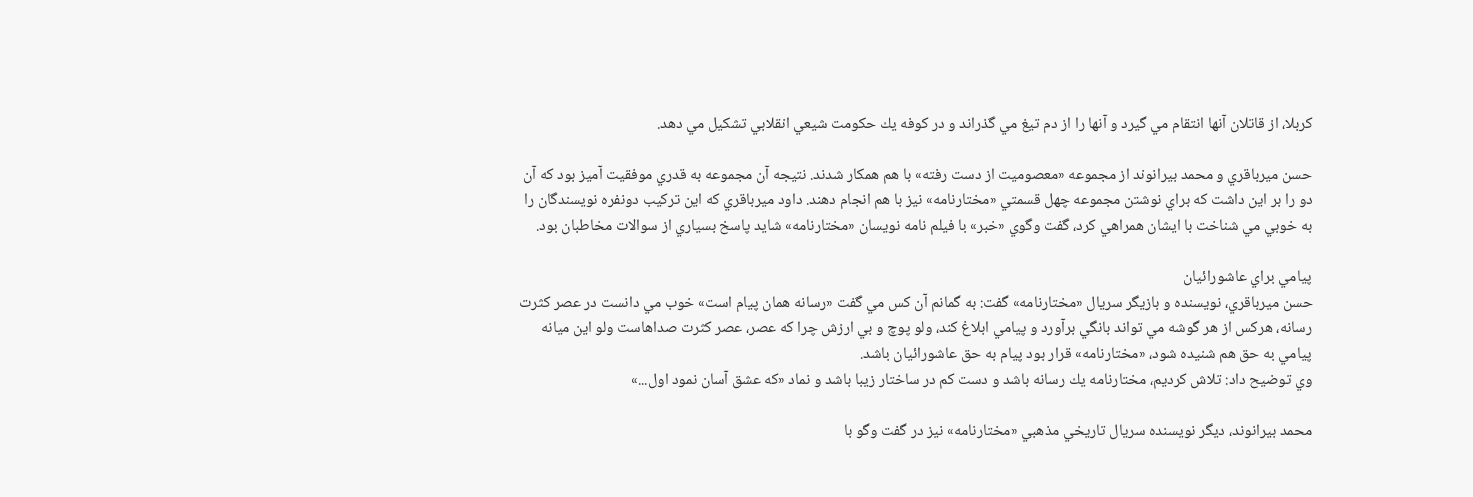كربلا، از قاتلان آنها انتقام مي گيرد و آنها را از دم تيغ مي گذراند و در كوفه يك حكومت شيعي انقلابي تشكيل مي دهد.

حسن ميرباقري و محمد بيرانوند از مجموعه «معصوميت از دست رفته» با هم همكار شدند. نتيجه آن مجموعه به قدري موفقيت آميز بود كه آن دو را بر اين داشت كه براي نوشتن مجموعه چهل قسمتي «مختارنامه» نيز با هم انجام دهند. داود ميرباقري كه اين تركيب دونفره نويسندگان را به خوبي مي شناخت با ايشان همراهي كرد، گفت وگوي «خبر» با فيلم نامه نويسان «مختارنامه» شايد پاسخ بسياري از سوالات مخاطبان بود.

پيامي براي عاشورائيان
حسن ميرباقري، نويسنده و بازيگر سريال «مختارنامه» گفت: به گمانم آن كس مي گفت «رسانه همان پيام است» خوب مي دانست در عصر كثرت رسانه، هركس از هر گوشه مي تواند بانگي برآورد و پيامي ابلاغ كند، ولو پوچ و بي ارزش چرا كه عصر، عصر كثرت صداهاست ولو اين ميانه پيامي به حق هم شنيده شود، «مختارنامه» قرار بود پيام به حق عاشورائيان باشد.
وي توضيح داد: تلاش كرديم، مختارنامه يك رسانه باشد و دست كم در ساختار زيبا باشد و نماد «كه عشق آسان نمود اول...»

محمد بيرانوند، ديگر نويسنده سريال تاريخي مذهبي «مختارنامه» نيز در گفت وگو با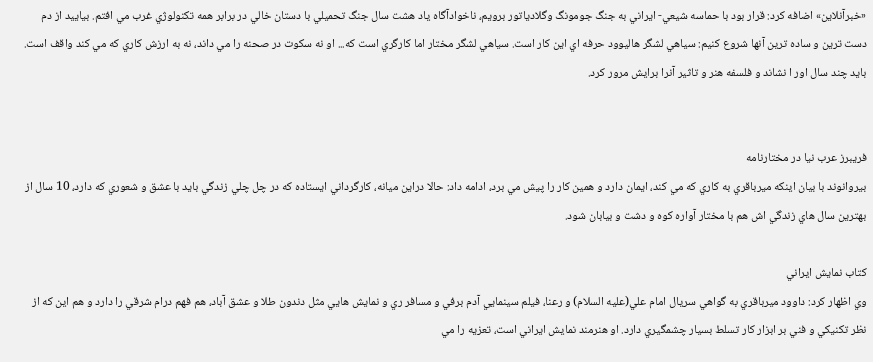«خبرآنلاين» اضافه كرد: قرار بود با حماسه شيعي- ايراني به جنگ جومونگ وگلادياتور برويم، ناخوادآگاه ياد هشت سال جنگ تحميلي با دستان خالي در برابر همه تكنولوژي غرب مي افتم. بياييد از دم دست ترين و ساده ترين آنها شروع كنيم: سياهي لشگر هاليوود حرفه اي اين كار است. سياهي لشگر مختار اما كارگري است كه... او نه سكوت در صحنه را مي داند، نه به ارزش كاري كه مي كند واقف است. بايد چند سال اور ا نشاند و فلسفه هنر و تاثير آنرا برايش مرور كرد.


فريبرز عرب نيا در مختارنامه
بيروانوند با بيان اينكه ميرباقري به كاري كه مي كند، ايمان دارد و همين كار را پيش مي برد، ادامه داد: حالا دراين ميانه، كارگرداني ايستاده كه در چل چلي زندگي بايد با عشق و شعوري كه دارد، 10 سال از بهترين سال هاي زندگي اش هم با مختار آواره كوه و دشت و بيابان شود.

كتاب نمايش ايراني
وي اظهار كرد: داوود ميرباقري به گواهي سريال امام علي(علیه السلام) و رعنا، فيلم سينمايي آدم برفي و مسافر ري و نمايش هايي مثل دندون طلا و عشق آباد، هم فهم درام شرقي را دارد و هم اين كه از نظر تكنيكي و فني بر ابزار كار تسلط بسيار چشمگيري دارد. او هنرمند نمايش ايراني است، تعزيه را مي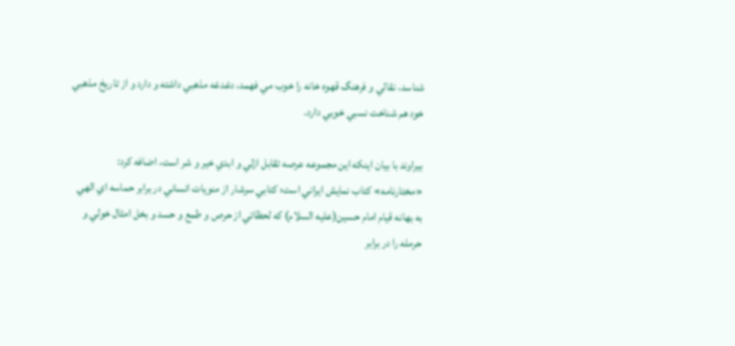شناسد، نقالي و فرهنگ قهوه خانه را خوب مي فهمد، دغدغه مذهبي داشته و دارد و از تاريخ مذهبي خود هم شناخت نسبي خوبي دارد.

بيراوند با بيان اينكه اين مجموعه عرصه تقابل ازلي و ابدي خير و شر است، اضافه كرد: «مختارنامه» كتاب نمايش ايراني است؛ كتابي سرشار از منويات انساني در برابر حماسه اي الهي به بهانه قيام امام حسين(علیه السلام) كه لحظاتي از حرص و طمع و حسد و بخل امثال خولي و حرمله را در برابر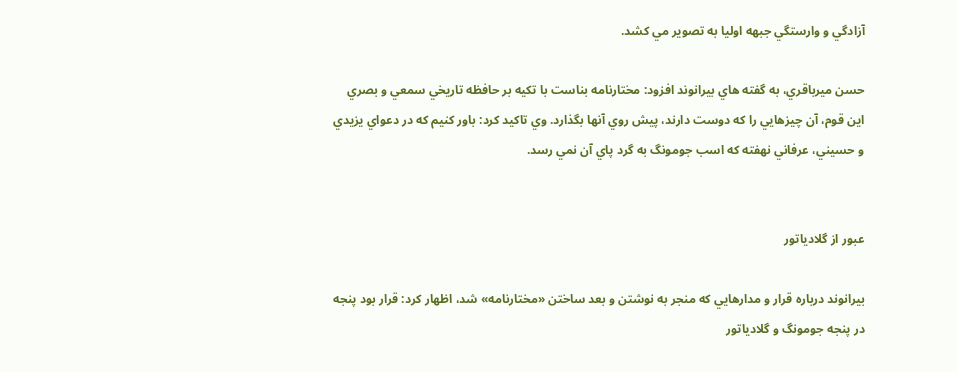آزادگي و وارستگي جبهه اوليا به تصوير مي كشد.

حسن ميرباقري، به گفته هاي بيرانوند افزود: مختارنامه بناست با تكيه بر حافظه تاريخي سمعي و بصري اين قوم، آن چيزهايي را كه دوست دارند، پيش روي آنها بگذارد. وي تاكيد كرد: باور كنيم كه در دعواي يزيدي و حسيني، عرفاني نهفته كه اسب جومونگ به گرد پاي آن نمي رسد.


عبور از گلادياتور

بيرانوند درباره قرار و مدارهايي كه منجر به نوشتن و بعد ساختن «مختارنامه» شد، اظهار كرد: قرار بود پنجه در پنجه جومونگ و گلادياتور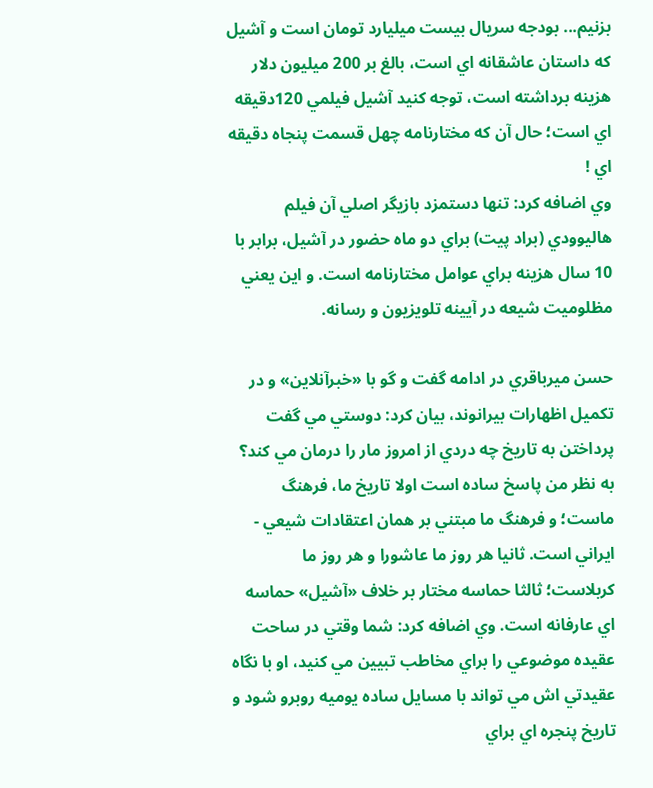بزنيم... بودجه سريال بيست ميليارد تومان است و آشيل كه داستان عاشقانه اي است، بالغ بر 200 ميليون دلار هزينه برداشته است، توجه كنيد آشيل فيلمي 120دقيقه اي است؛ حال آن كه مختارنامه چهل قسمت پنجاه دقيقه اي !
وي اضافه كرد: تنها دستمزد بازيگر اصلي آن فيلم هاليوودي (براد پيت) براي دو ماه حضور در آشيل، برابر با 10 سال هزينه براي عوامل مختارنامه است. و اين يعني مظلوميت شيعه در آيينه تلويزيون و رسانه.

حسن ميرباقري در ادامه گفت و گو با «خبرآنلاين» و در تكميل اظهارات بيرانوند، بيان كرد: دوستي مي گفت پرداختن به تاريخ چه دردي از امروز مار را درمان مي كند؟ به نظر من پاسخ ساده است اولا تاريخ ما، فرهنگ ماست؛ و فرهنگ ما مبتني بر همان اعتقادات شيعي - ايراني است. ثانيا هر روز ما عاشورا و هر روز ما كربلاست؛ ثالثا حماسه مختار بر خلاف «آشيل» حماسه اي عارفانه است. وي اضافه كرد: شما وقتي در ساحت عقيده موضوعي را براي مخاطب تبيين مي كنيد، او با نگاه عقيدتي اش مي تواند با مسايل ساده يوميه روبرو شود و تاريخ پنجره اي براي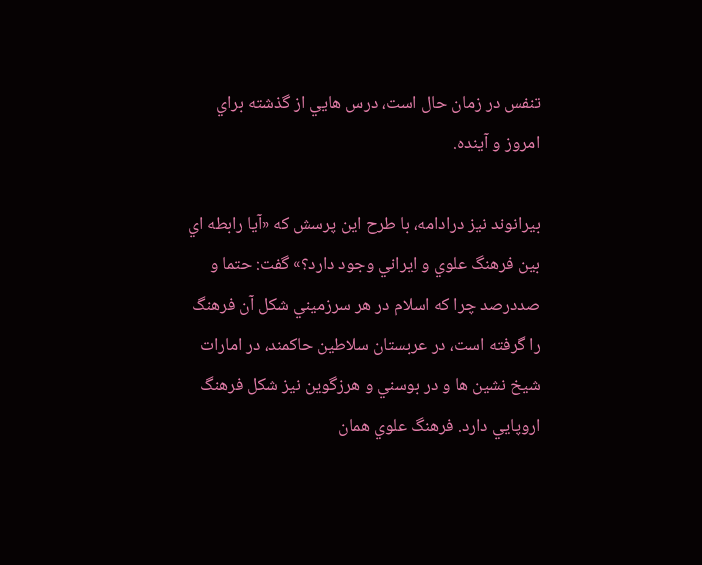تنفس در زمان حال است، درس هايي از گذشته براي امروز و آينده.

بيرانوند نيز درادامه، با طرح اين پرسش كه «آيا رابطه اي بين فرهنگ علوي و ايراني وجود دارد؟» گفت: حتما و صددرصد چرا كه اسلام در هر سرزميني شكل آن فرهنگ را گرفته است، در عربستان سلاطين حاكمند، در امارات شيخ نشين ها و در بوسني و هرزگوين نيز شكل فرهنگ اروپايي دارد. فرهنگ علوي همان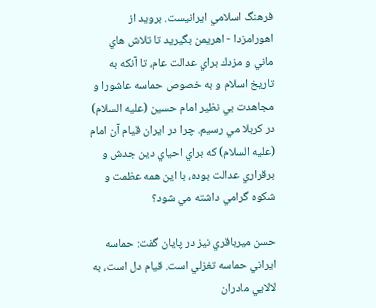فرهنگ اسلامي ايرانيست. برويد از اهورامزدا - اهريمن بگيريد تا تلاش هاي ماني و مزدك براي عدالت عام، تا آنكه به تاريخ اسلام و به خصوص حماسه عاشورا و مجاهدت بي نظير امام حسين (علیه السلام) در كربلا مي رسيم. چرا در ايران قيام آن امام (علیه السلام) كه براي احياي دين جدش و برقراري عدالت بوده، با اين همه عظمت و شكوه گرامي داشته مي شود؟

حسن ميرباقري نيز در پايان گفت: حماسه ايراني حماسه تغزلي است. قيام دل است، به لالايي مادران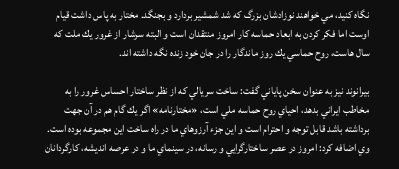نگاه كنيد، مي خواهند نوزادشان بزرگ كه شد شمشير بردارد و بجنگد. مختار به پاس داشت قيام اوست اما فكر كردن به ابعاد حماسه كار امروز منتقدان است و البته سرشار از غرور يك ملت كه سال هاست، روح حماسي يك روز ماندگار را در جان خود زنده نگه داشته اند.

بيرانوند نيز به عنوان سخن پاياني گفت: ساخت سريالي كه از نظر ساختار احساس غرور را به مخاطب ايراني بدهد، احياي روح حماسه ملي است، «مختارنامه» اگر يك گام هم در آن جهت برداشته باشد قابل توجه و احترام است و اين جزء آرزوهاي ما در راه ساخت اين مجموعه بوده است. وي اضافه كرد: امروز در عصر ساختارگرايي و رسانه، در سينماي ما و در عرصه انديشه، كارگردانان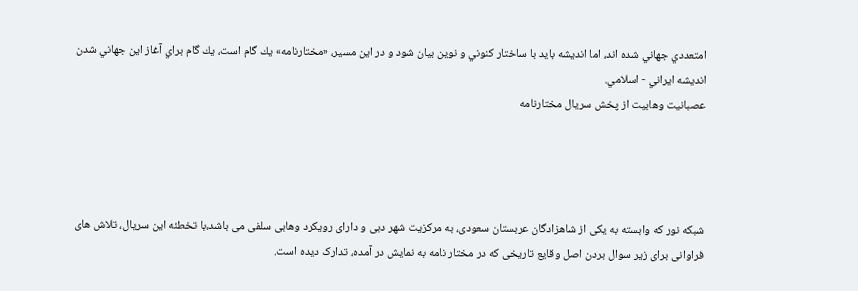امتعددي جهاني شده اند، اما انديشه بايد با ساختار كنوني و نوين بيان شود و در اين مسير، «مختارنامه» يك گام است، يك گام براي آغاز اين جهاني شدن انديشه ايراني - اسلامي.
عصبانیت وهابیت از پخش سریال مختارنامه




شبکه نور که وابسته به یکی از شاهزادگان عربستان سعودی، به مرکزیت شهر دبی و دارای رویکرد وهابی سلفی می باشد،با تخطئه این سریال، تلاش های فراوانی برای زیر سوال بردن اصل وقایع تاریخی که در مختار نامه به نمایش در آمده، تدارک دیده است.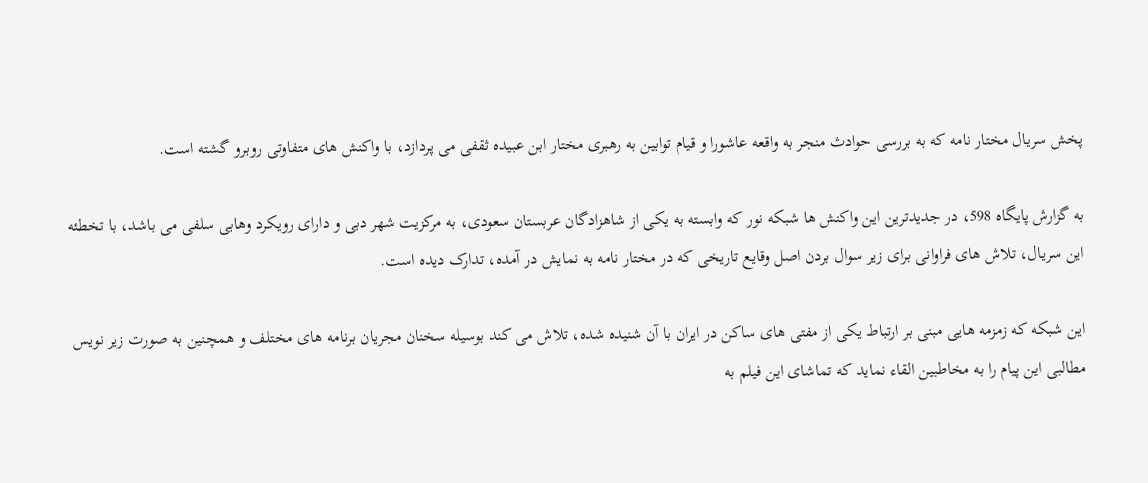پخش سریال مختار نامه که به بررسی حوادث منجر به واقعه عاشورا و قیام توابین به رهبری مختار ابن عبیده ثقفی می پردازد، با واکنش های متفاوتی روبرو گشته است.

به گزارش پایگاه 598، در جدیدترین این واکنش ها شبکه نور که وابسته به یکی از شاهزادگان عربستان سعودی، به مرکزیت شهر دبی و دارای رویکرد وهابی سلفی می باشد، با تخطئه این سریال، تلاش های فراوانی برای زیر سوال بردن اصل وقایع تاریخی که در مختار نامه به نمایش در آمده، تدارک دیده است.

این شبکه که زمزمه هایی مبنی بر ارتباط یکی از مفتی های ساکن در ایران با آن شنیده شده، تلاش می کند بوسیله سخنان مجریان برنامه های مختلف و همچنین به صورت زیر نویس مطالبی این پیام را به مخاطبین القاء نماید که تماشای این فیلم به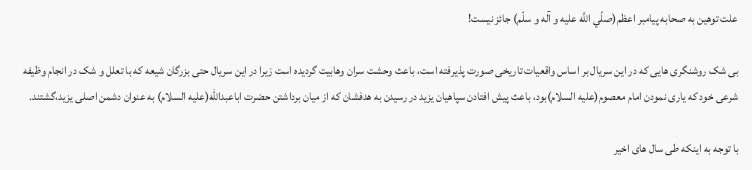علت توهین به صحابه پیامبر اعظم(صلّي اللَّه عليه و آله و سلّم) جائز نیست!

بی شک روشنگری هایی که در این سریال بر اساس واقعیات تاریخی صورت پذیرفته است، باعث وحشت سران وهابیت گردیده است زیرا در این سریال حتی بزرگان شیعه که با تعلل و شک در انجام وظیفه شرعی خود که یاری نمودن امام معصوم(علیه السلام)بود، باعث پیش افتادن سپاهیان یزید در رسیدن به هدفشان که از میان برداشتن حضرت اباعبدالله(علیه السلام) به عنوان دشمن اصلی یزید،گشتند.

با توجه به اینکه طی سال های اخیر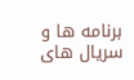برنامه ها و سریال های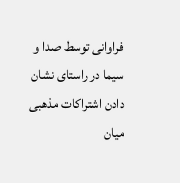فراوانی توسط صدا و سیما در راستای نشان دادن اشتراکات مذهبی میان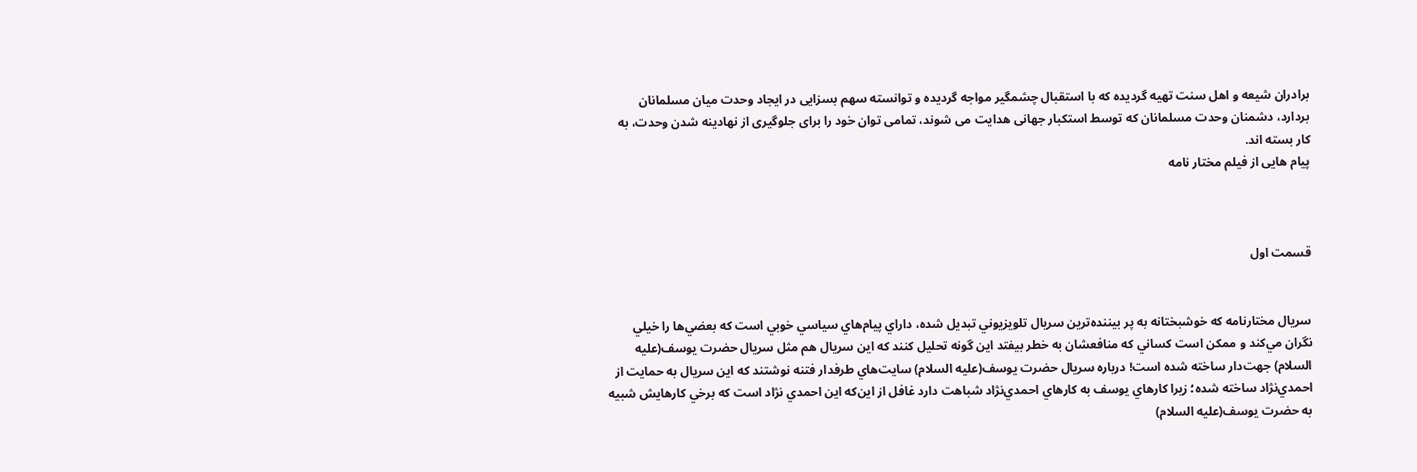برادران شیعه و اهل سنت تهیه گردیده که با استقبال چشمگیر مواجه گردیده و توانسته سهم بسزایی در ایجاد وحدت میان مسلمانان بردارد، دشمنان وحدت مسلمانان که توسط استکبار جهانی هدایت می شوند، تمامی توان خود را برای جلوگیری از نهادینه شدن وحدت، به کار بسته اند.
پیام هایی از فیلم مختار نامه



قسمت اول


سريال مختارنامه که خوشبختانه به پر بيننده‌ترين سريال تلويزيوني تبديل شده، داراي پيام‌هاي سياسي خوبي است که بعضي‌ها را خيلي نگران مي‌کند و ممکن است کساني که منافعشان به خطر بيفتد اين گونه تحليل کنند که اين سريال هم مثل سريال حضرت يوسف(علیه السلام) جهت‌دار ساخته شده است! درباره سريال حضرت يوسف(علیه السلام) سايت‌هاي طرفدار فتنه نوشتند که اين سريال به حمايت از احمدي‌نژاد ساخته شده؛ زيرا کارهاي يوسف به کارهاي احمدي‌نژاد شباهت دارد غافل از اين‌که اين احمدي نژاد است که برخي کارهايش شبيه به حضرت يوسف(علیه السلام)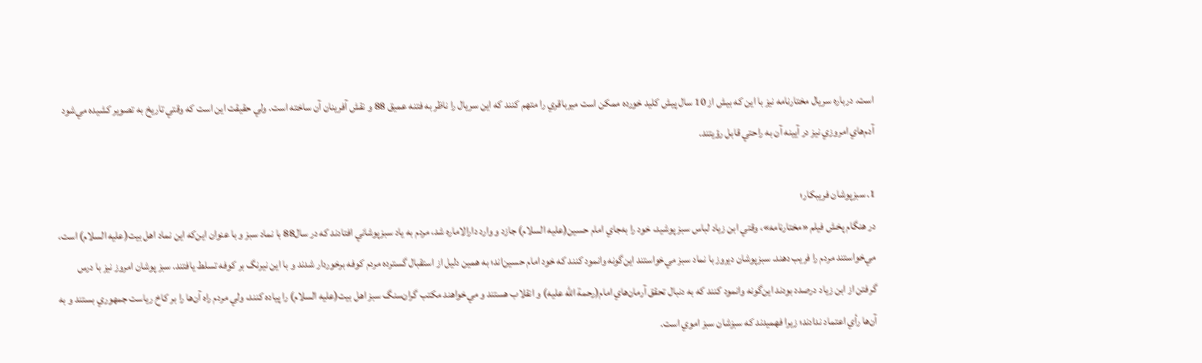است. درباره سريال مختارنامه نيز با اين که بيش از 10 سال پيش کليد خورده ممکن است ميرباقري را متهم کنند که اين سريال را ناظر به فتنه عميق 88 و نقش آفرينان آن ساخته است. ولي حقيقت اين است که وقتي تاريخ به تصوير کشيده مي‌شود آدم‌هاي امروزي نيز در آيينه آن به راحتي قابل رؤيتند.

1. سبزپوشان فريبکار؛
در هنگام پخش فيلم «مختارنامه»، وقتي ابن زياد لباس سبز پوشيد، خود را به‌جاي امام حسين(علیه السلام) جازد و وارد دارالاماره شد، مردم به ياد سبزپوشاني افتادند که در سال88 با نماد سبز و با عنوان اين‌که اين نماد اهل بيت(علیه السلام) است، مي‌خواستند مردم را فريب دهند. سبزپوشان ديروز با نماد سبز مي‌خواستند اين‌گونه وانمود کنند که خود امام حسين‌اند؛ به همين دليل از استقبال گسترده مردم کوفه برخوردار شدند و با اين نيرنگ بر کوفه تسلط يافتند. سبز پوشان امروز نيز با درس گرفتن از ابن زياد درصدد بودند اين‌گونه وانمود کنند که به دنبال تحقق آرمان‌هاي امام(رحمة الله علیه) و انقلاب‌ هستند و مي‌خواهند مکتب گران‌سنگ سبز اهل بيت(علیه السلام) را پياده کنند، ولي مردم راه آن‌ها را بر کاخ رياست جمهوري بستند و به آن‌ها رأي اعتماد ندادند؛ زيرا فهميدند که سبزشان سبز اموي است.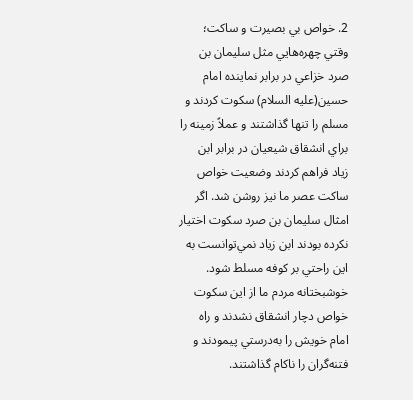2. خواص بي بصيرت و ساکت؛
وقتي چهره‌هايي مثل سليمان بن صرد خزاعي در برابر نماينده امام حسين(علیه السلام) سکوت کردند و مسلم را تنها گذاشتند و عملاً زمينه را براي انشقاق شيعيان در برابر ابن زياد فراهم کردند وضعيت خواص ساکت عصر ما نيز روشن شد. اگر امثال سليمان بن صرد سکوت اختيار نکرده بودند ابن زياد نمي‌توانست به اين راحتي بر کوفه مسلط شود. خوشبختانه مردم ما از اين سکوت خواص دچار انشقاق نشدند و راه امام خويش را به‌درستي پيمودند و فتنه‌گران را ناکام گذاشتند.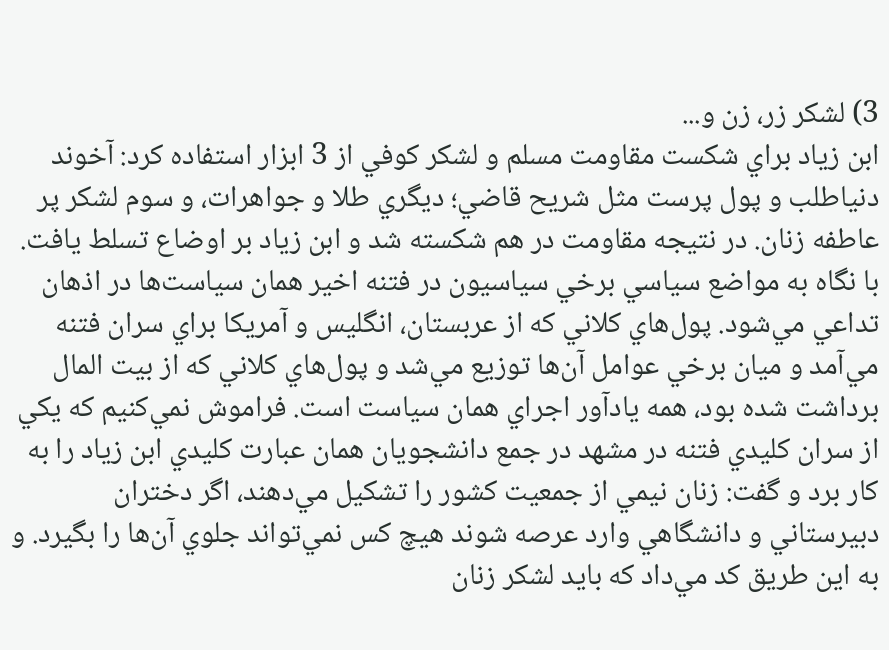3) لشکر زر، زن و...
ابن زياد براي شکست مقاومت مسلم و لشکر کوفي از 3 ابزار استفاده کرد: آخوند دنياطلب و پول پرست مثل شريح قاضي؛ ديگري طلا و جواهرات، و سوم لشکر پر عاطفه زنان. در نتيجه مقاومت در هم شکسته شد و ابن زياد بر اوضاع تسلط يافت. با نگاه به مواضع سياسي برخي سياسيون در فتنه اخير همان سياست‌ها در اذهان تداعي مي‌شود. پول‌هاي کلاني که از عربستان، انگليس و آمريکا براي سران فتنه مي‌آمد و ميان برخي عوامل آن‌ها توزيع مي‌شد و پول‌هاي کلاني که از بيت المال برداشت شده بود، همه يادآور اجراي همان سياست است. فراموش نمي‌کنيم که يکي از سران کليدي فتنه در مشهد در جمع دانشجويان همان عبارت کليدي ابن زياد را به کار برد و گفت: زنان نيمي از جمعيت کشور را تشکيل مي‌دهند، اگر دختران دبيرستاني و دانشگاهي وارد عرصه شوند هيچ کس نمي‌تواند جلوي آن‌ها را بگيرد. و به اين طريق کد مي‌داد که بايد لشکر زنان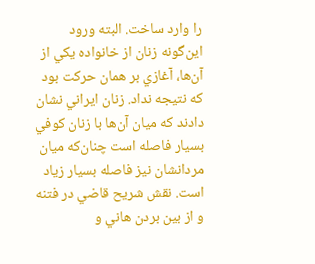را وارد ساخت. البته ورود اين‌گونه زنان از خانواده يکي از آن‌ها، آغازي بر همان حرکت بود که نتيجه نداد. زنان ايراني نشان دادند که ميان آن‌ها با زنان کوفي بسيار فاصله است چنان‌که ميان مردانشان نيز فاصله بسيار زياد است. نقش شريح قاضي در فتنه و از بين بردن هاني و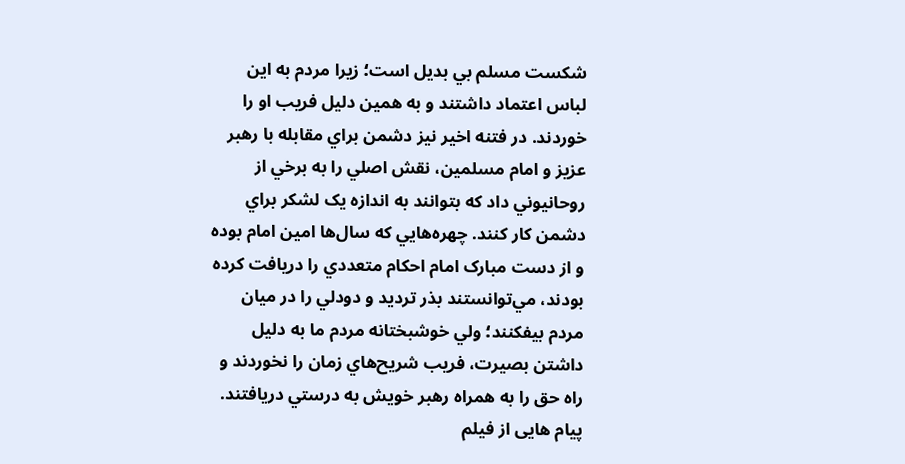شکست مسلم بي بديل است؛ زيرا مردم به اين لباس اعتماد داشتند و به همين دليل فريب او را خوردند. در فتنه اخير نيز دشمن براي مقابله با رهبر عزيز و امام مسلمين، نقش اصلي را به برخي از روحانيوني داد که بتوانند به اندازه يک لشکر براي دشمن کار کنند. چهره‌هايي که سال‌ها امين امام بوده‌ و از دست مبارک امام احکام متعددي را دريافت کرده بودند، مي‌توانستند بذر ترديد و دودلي را در ميان مردم بيفکنند؛ ولي خوشبختانه مردم ما به دليل داشتن بصيرت، فريب شريح‌هاي زمان را نخوردند و راه حق را به همراه رهبر خويش به درستي دريافتند.
پیام هایی از فیلم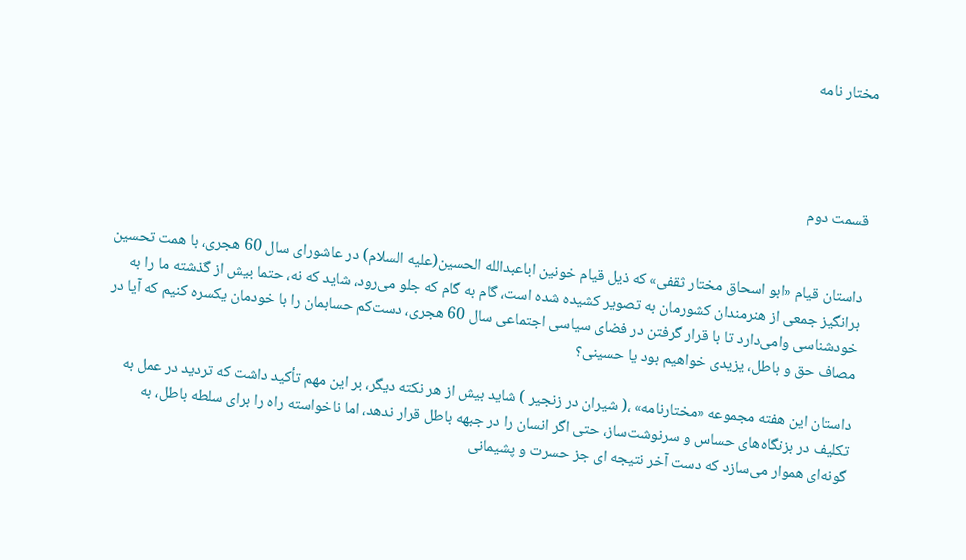مختار نامه




قسمت دوم


داستان قیام «ابو اسحاق مختار ثقفی» که ذیل قیام خونین اباعبدالله الحسین(علیه السلام) در عاشورای سال 60 هجری، با همت تحسین برانگیز جمعی از هنرمندان کشورمان به تصویر کشیده شده است، گام به گام که جلو می‌رود، شاید که نه، حتما بیش از گذشته ما را به خودشناسی وامی‌دارد تا با قرار گرفتن در فضای سیاسی اجتماعی سال 60 هجری، دست‌کم حسابمان را با خودمان یکسره کنیم که آیا در مصاف حق و باطل، یزیدی خواهیم بود یا حسینی؟

داستان این هفته مجموعه «مختارنامه» ،( شیران در زنجیر ) شاید بیش از هر نکته دیگر، بر این مهم تأکید داشت که تردید در عمل به تکلیف در بزنگاه‌های حساس و سرنوشت‌ساز، حتی اگر انسان را در جبهه باطل قرار ندهد، اما ناخواسته راه را برای سلطه باطل، به گونه‌ای هموار می‌سازد که دست آخر نتیجه ای جز حسرت و پشیمانی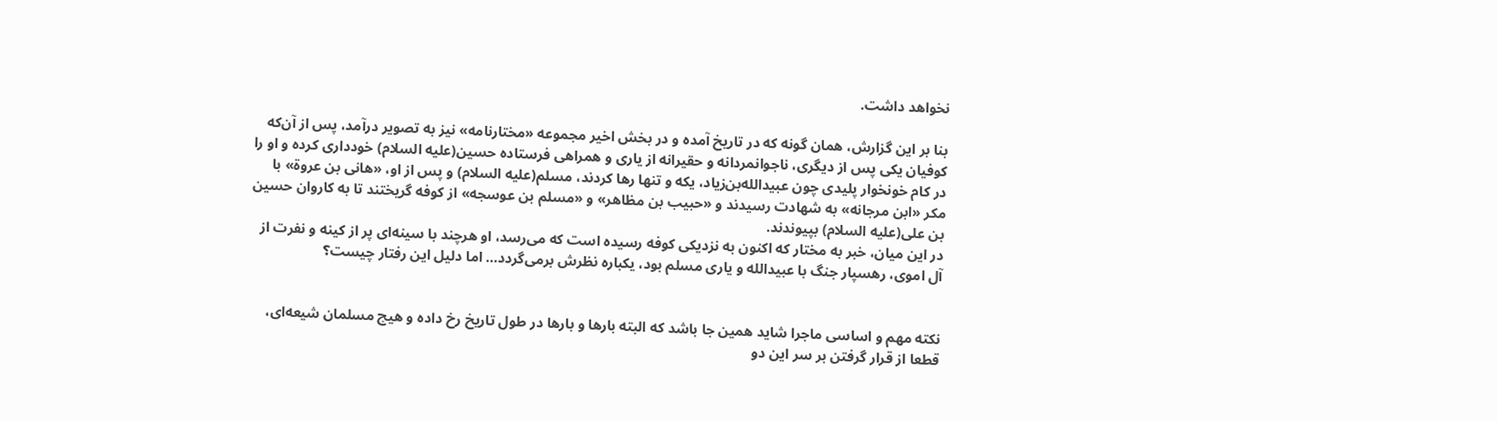نخواهد داشت.

بنا بر این گزارش، همان گونه که در تاریخ آمده و در بخش اخیر مجموعه «مختارنامه» نیز به تصویر درآمد، پس از آن‌که کوفیان یکی پس از دیگری، ناجوانمردانه و حقیرانه از یاری و همراهی فرستاده حسین(علیه السلام) خودداری کرده و او را در کام خونخوار پلیدی چون عبیدالله‌بن‌زیاد، یکه و تنها رها کردند، مسلم(علیه السلام) و پس از او، «هانی بن عروة» با مكر «ابن مرجانه» به شهادت رسیدند و «حبیب بن مظاهر» و «مسلم بن عوسجه» از کوفه گریختند تا به کاروان حسین بن علی(علیه السلام) بپیوندند.
در این میان، خبر به مختار که اکنون به نزدیکی کوفه رسیده است که می‌رسد، او هرچند با سینه‌ای پر از کینه و نفرت از آل اموی، رهسپار جنگ با عبیدالله و یاری مسلم بود، یکباره نظرش برمی‌گردد... اما دلیل این رفتار چیست؟


نکته مهم و اساسی ماجرا شاید همین جا باشد که البته بارها و بارها در طول تاریخ رخ داده و هیچ مسلمان شیعه‌ای، قطعا از قرار گرفتن بر سر این دو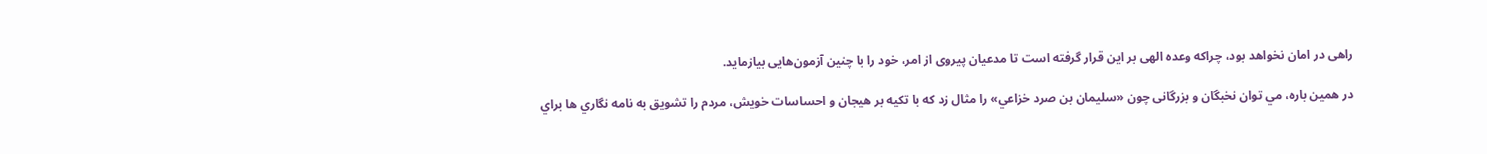راهی در امان نخواهد بود، چراکه وعده الهی بر این قرار گرفته است تا مدعیان پیروی از امر، خود را با چنین آزمون‌هایی بیازماید.

در همین باره، مي توان نخبگان و بزرگانی چون «سليمان بن صرد خزاعي» را مثال زد که با تكيه بر هيجان و احساسات خويش، مردم را تشويق به نامه نگاري ها براي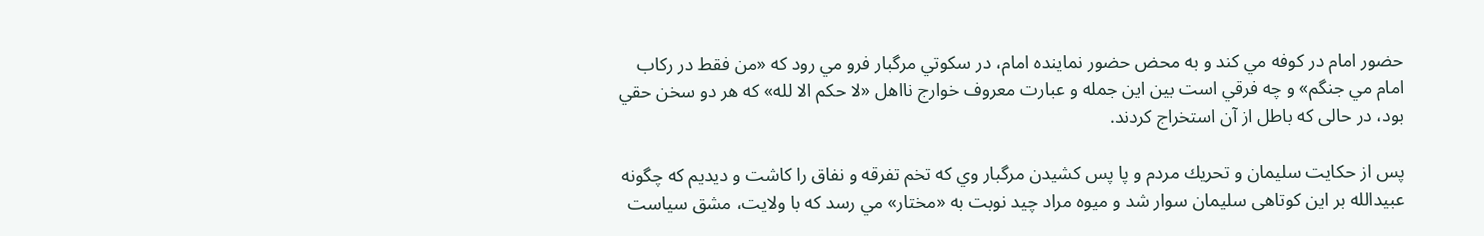حضور امام در كوفه مي کند و به محض حضور نماينده امام، در سكوتي مرگبار فرو مي رود كه «من فقط در ركاب امام مي جنگم» و چه فرقي است بين اين جمله و عبارت معروف خوارج نااهل «لا حكم الا لله» كه هر دو سخن حقي بود، در حالی که باطل از آن استخراج كردند.

پس از حكايت سليمان و تحريك مردم و پا پس كشيدن مرگبار وي كه تخم تفرقه و نفاق را كاشت و دیدیم که چگونه عبیدالله بر این کوتاهی سلیمان سوار شد و میوه مراد چید نوبت به «مختار» مي رسد كه با ولايت، مشق سياست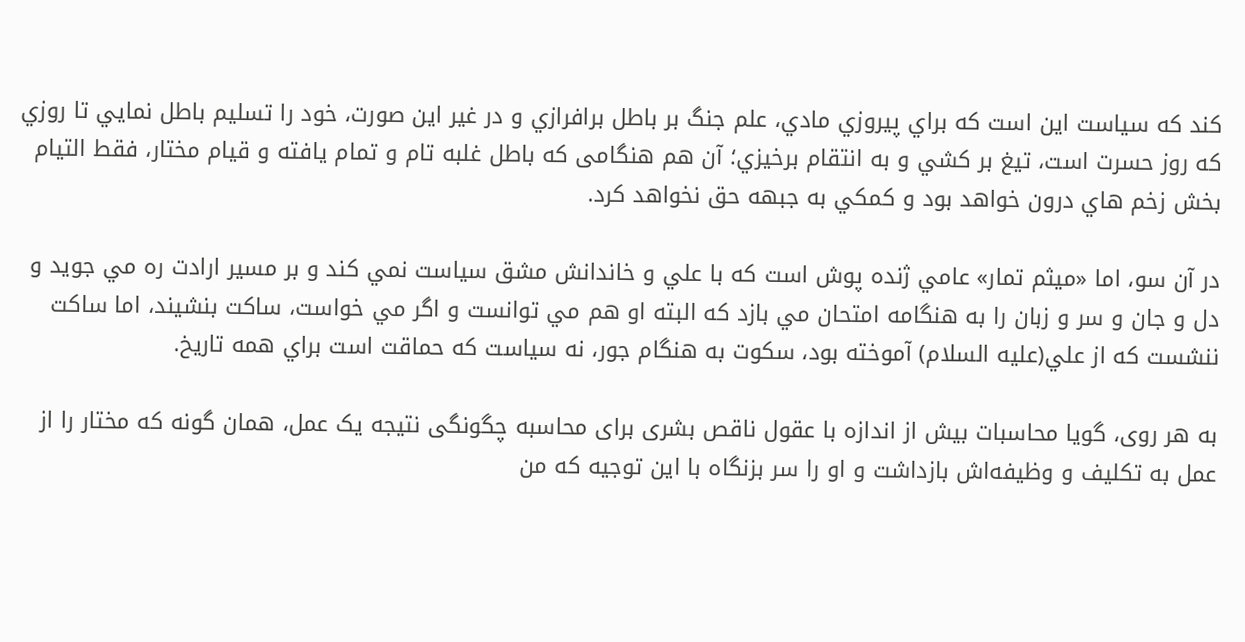كند كه سياست اين است كه براي پيروزي مادي، علم جنگ بر باطل برافرازي و در غير اين صورت، خود را تسليم باطل نمايي تا روزي كه روز حسرت است، تيغ بر كشي و به انتقام برخيزي؛ آن هم هنگامی كه باطل غلبه تام و تمام يافته و قيام مختار، فقط التيام بخش زخم هاي درون خواهد بود و كمكي به جبهه حق نخواهد كرد.

در آن سو، اما «ميثم تمار» عامي ژنده پوش است كه با علي و خاندانش مشق سياست نمي كند و بر مسير ارادت ره مي جويد و دل و جان و سر و زبان را به هنگامه امتحان مي بازد كه البته او هم مي توانست و اگر مي خواست، ساكت بنشيند، اما ساكت ننشست كه از علي(علیه السلام) آموخته بود، سكوت به هنگام جور، نه سياست كه حماقت است براي همه تاريخ.

به هر روی، گویا محاسبات بیش از اندازه با عقول ناقص بشری برای محاسبه چگونگی نتیجه یک عمل، همان گونه که مختار را از عمل به تکلیف و وظیفه‌اش بازداشت و او را سر بزنگاه با این توجیه که من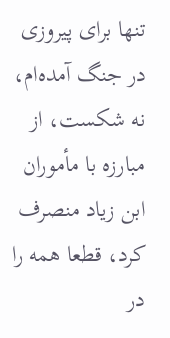تنها برای پیروزی در جنگ آمده‌ام، نه شکست، از مبارزه با مأموران ابن زیاد منصرف کرد، قطعا همه را در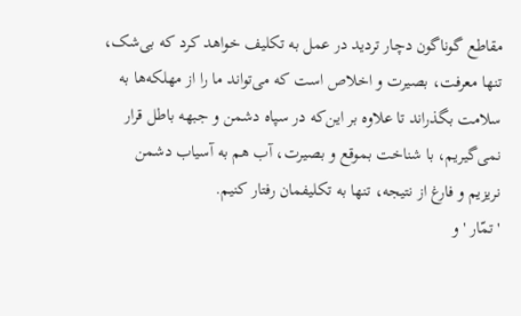مقاطع گوناگون دچار تردید در عمل به تکلیف خواهد کرد که بی‌شک، تنها معرفت، بصیرت و اخلاص است که می‌تواند ما را از مهلکه‌ها به سلامت بگذراند تا علاوه بر این‌که در سپاه دشمن و جبهه باطل قرار نمی‌گیریم، با شناخت بموقع و بصیرت، آب هم به آسیاب دشمن نریزیم و فارغ از نتیجه، تنها به تکلیفمان رفتار کنیم.
' تمّار ' و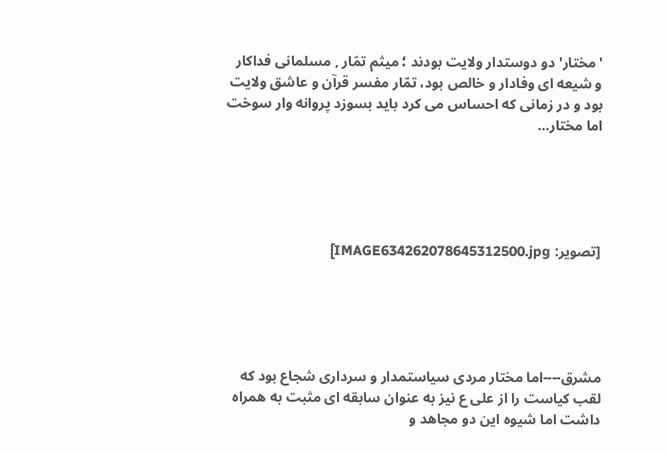'مختار' دو دوستدار ولایت بودند ؛ میثم تمّار , مسلمانى فداکار و شیعه اى وفادار و خالص بود، تمّار مفسر قرآن و عاشق ولایت بود و در زمانی که احساس می کرد باید بسوزد پروانه وار سوخت اما مختار...





[تصویر: IMAGE634262078645312500.jpg]





مشرق----اما مختار مردی سیاستمدار و سرداری شجاع بود که لقب کیاست را از علی ع نیز به عنوان سابقه ای مثبت به همراه داشت اما شیوه این دو مجاهد و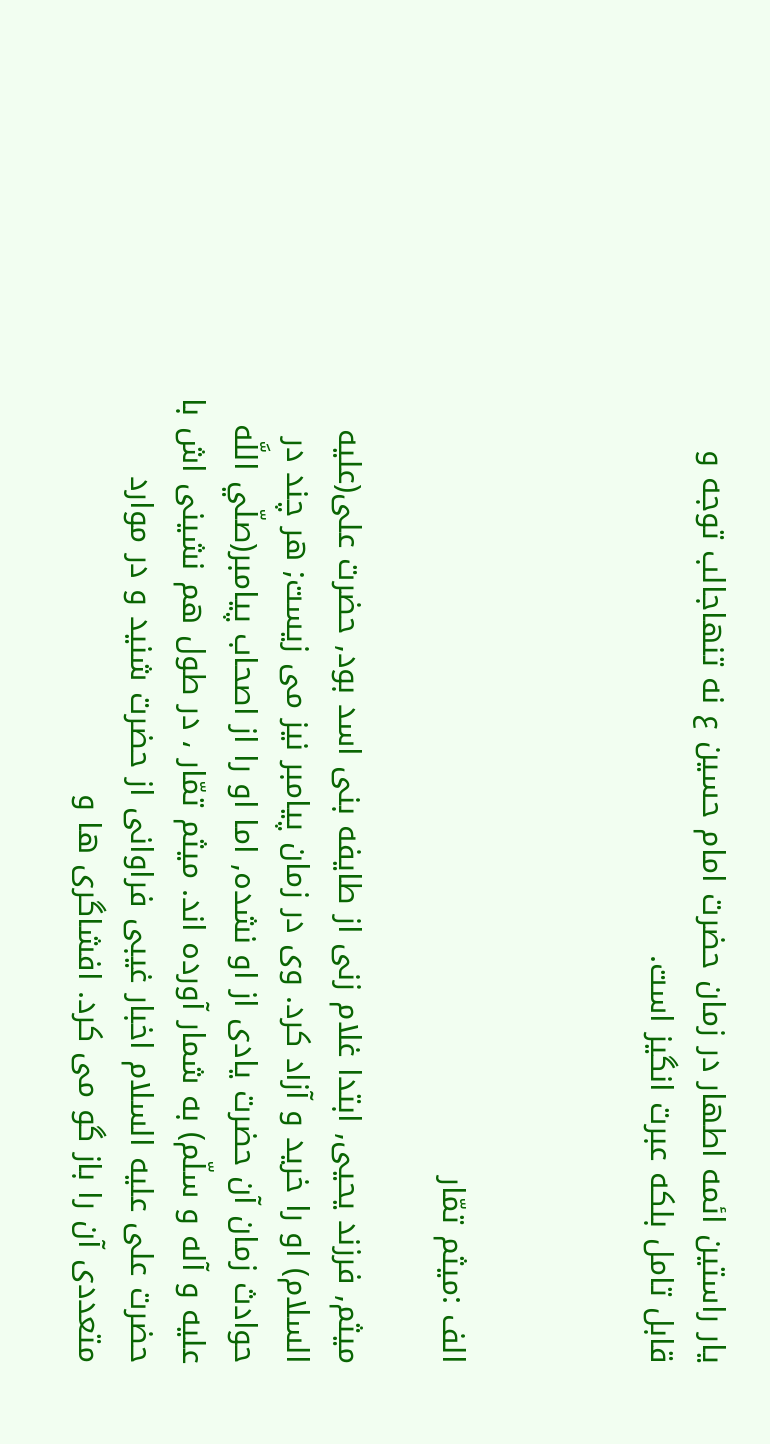یار راستین ائمه اطهار در زمان حضرت امام حسین ع نه تنهاجالب توجه و قابل تامل بلکه عبرت انگیز است.



الف :میثم تمّار

میثم, فرزند یحیى, ابتدا غلام زنى از طایفه بنى اسد بود, حضرت على(علیه السلام) او را خرید و آزاد کرد. وى در زمان پیامبر نیز مى زیست; هر چند در حوادث زمان آن حضرت یادى از او نشده, اما او را از اصحاب پیامبر(صلّي اللَّه عليه و آله و سلّم) به شمار آورده اند. میثم تمّار ، در طول هم نشینی اش با حضرت علی علیه السلام اخبار غیبی فراوانی از حضرت شنید و در موارد متعددی آن را باز گو می کرد. افشاگری ها و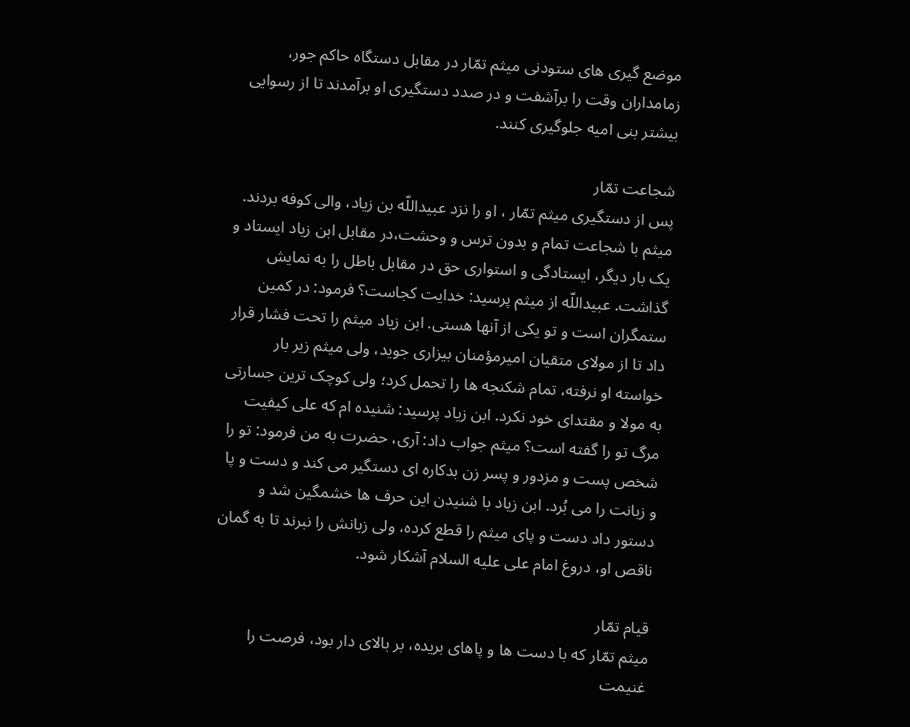موضع گیری های ستودنی میثم تمّار در مقابل دستگاه حاکم جور، زمامداران وقت را برآشفت و در صدد دستگیری او برآمدند تا از رسوایی بیشتر بنی امیه جلوگیری کنند.

شجاعت تمّار
پس از دستگیری میثم تمّار ، او را نزد عبیداللّه بن زیاد، والی کوفه بردند. میثم با شجاعت تمام و بدون ترس و وحشت،در مقابل ابن زیاد ایستاد و یک بار دیگر، ایستادگی و استواری حق در مقابل باطل را به نمایش گذاشت. عبیداللّه از میثم پرسید: خدایت کجاست؟ فرمود: در کمین ستمگران است و تو یکی از آنها هستی. ابن زیاد میثم را تحت فشار قرار داد تا از مولای متقیان امیرمؤمنان بیزاری جوید، ولی میثم زیر بار خواسته او نرفته، تمام شکنجه ها را تحمل کرد؛ ولی کوچک ترین جسارتی به مولا و مقتدای خود نکرد. ابن زیاد پرسید: شنیده ام که علی کیفیت مرگ تو را گفته است؟ میثم جواب داد: آری، حضرت به من فرمود: تو را شخص پست و مزدور و پسر زن بدکاره ای دستگیر می کند و دست و پا و زبانت را می بُرد. ابن زیاد با شنیدن این حرف ها خشمگین شد و دستور داد دست و پای میثم را قطع کرده، ولی زبانش را نبرند تا به گمان ناقص او، دروغ امام علی علیه السلام آشکار شود.

قیام تمّار
میثم تمّار که با دست ها و پاهای بریده، بر بالای دار بود، فرصت را غنیمت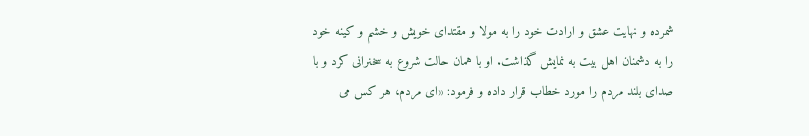شمرده و نهایت عشق و ارادت خود را به مولا و مقتدای خویش و خشم و کینه خود را به دشمنان اهل بیت به نمایش گذاشت. او با همان حالت شروع به سخنرانی کرد و با صدای بلند مردم را مورد خطاب قرار داده و فرمود: «ای مردم، هر کس می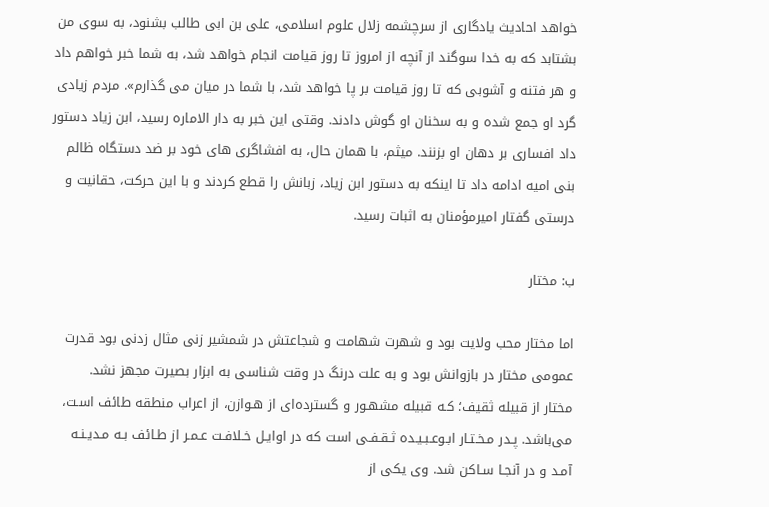خواهد احادیث یادگاری از سرچشمه زلال علوم اسلامی، علی بن ابی طالب بشنود، به سوی من بشتابد که به خدا سوگند از آنچه از امروز تا روز قیامت انجام خواهد شد، به شما خبر خواهم داد و هر فتنه و آشوبی که تا روز قیامت بر پا خواهد شد، با شما در میان می گذارم». مردم زیادی گرد او جمع شده و به سخنان او گوش دادند. وقتی این خبر به دار الاماره رسید، ابن زیاد دستور داد افساری بر دهان او بزنند. میثم، با همان حال، به افشاگری های خود بر ضد دستگاه ظالم بنی امیه ادامه داد تا اینکه به دستور ابن زیاد، زبانش را قطع کردند و با این حرکت، حقانیت و درستی گفتار امیرمؤمنان به اثبات رسید.

ب: مختار

اما مختار محب ولایت بود و شهرت شهامت و شجاعتش در شمشیر زنی مثال زدنی بود قدرت عمومی مختار در بازوانش بود و به علت درنگ در وقت شناسی به ابزار بصیرت مجهز نشد.
مختار از قبیله ثقیف؛ کـه قبیله مشهـور و گسترده‌اى از هـوازن، از اعراب منطقه طائف اسـت، می‌باشد. پـدر مـخـتـار ابـوعـبـیـده ثـقـفـى است که در اوایـل خـلافـت عـمـر از طـائف بـه مـدیـنـه آمـد و در آنجـا سـاکن شد. وى یکى از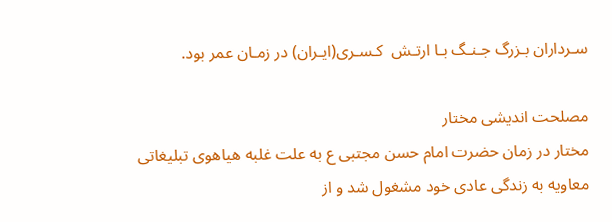سـرداران بـزرگ جـنـگ بـا ارتـش ‍ کـسـرى(ایـران) در زمـان عمر بود.

مصلحت اندیشی مختار
مختار در زمان حضرت امام حسن مجتبی ع به علت غلبه هیاهوی تبلیغاتی معاویه به زندگی عادی خود مشغول شد و از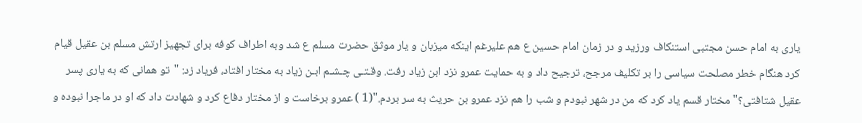یاری به امام حسن مجتبی استنکاف ورزید و در زمان امام حسین ع هم علیرغم اینکه میزبان و یار موثق حضرت مسلم ع شد وبه اطراف کوفه برای تجهیز ارتش مسلم بن عقیل قیام کرد هنگام خطر مصلحت سیاسی را بر تکلیف مرجح، ترجیح داد و به حمایت عمرو نزد ابن زیاد رفت. وقـتـى چـشـم ابـن زیاد به مختار افتاد، فریاد زد: "تو همانى که به یارى پسر عقیل شتافتى؟"مختار قسم یاد کرد که من در شهر نبودم و شب را هم نزد عمرو بن حریث به سر بردم."(1 ) عمرو برخاست و از مختار دفاع کرد و شهادت داد که او در ماجرا نبوده و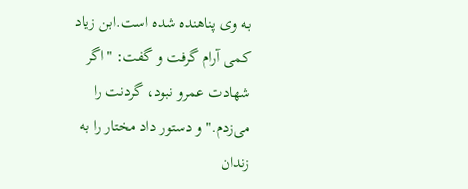بـه وى پناهنده شده است.ابن زیاد کمى آرام گرفت و گفت: "اگر شهادت عمرو نبود، گردنت را مى‌زدم." و دستور داد مختار را به زندان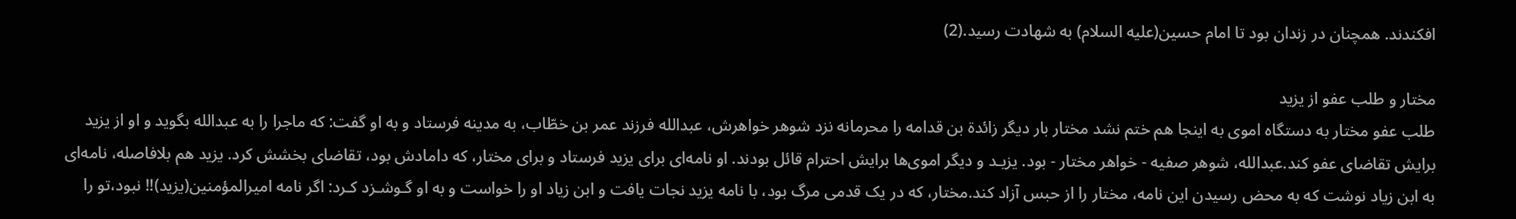افکندند. همچنان در زندان بود تا امام حسین(علیه السلام) به شهادت رسید.(2)

مختار و طلب عفو از یزید
طلب عفو مختار به دستگاه اموی به اینجا هم ختم نشد مختار بار دیگر زائدة بن قدامه را محرمانه نزد شوهر خواهرش، عبدالله فرزند عمر بن خطّاب، به مدینه فرستاد و به او گفت: که ماجرا را به عبدالله بگوید و او از یزید برایش تقاضاى عفو کند.عبدالله، شوهر صفیه - خواهر مختار - بود. یزیـد و دیگر اموى‌ها برایش احترام قائل بودند. او نامه‌اى براى یزید فرستاد و براى مختار، که دامادش بود، تقاضاى بخشش کرد. یزید هم بلافاصله، نامه‌اى به ابن زیاد نوشت که به محض رسیدن این نامه، مختار را از حبس آزاد کند.مختار، که در یک قدمى مرگ بود، با نامه یزید نجات یافت و ابن زیاد او را خواست و به او گـوشـزد کـرد: اگر نامه امیرالمؤمنین(یزید)!! نبود،تو را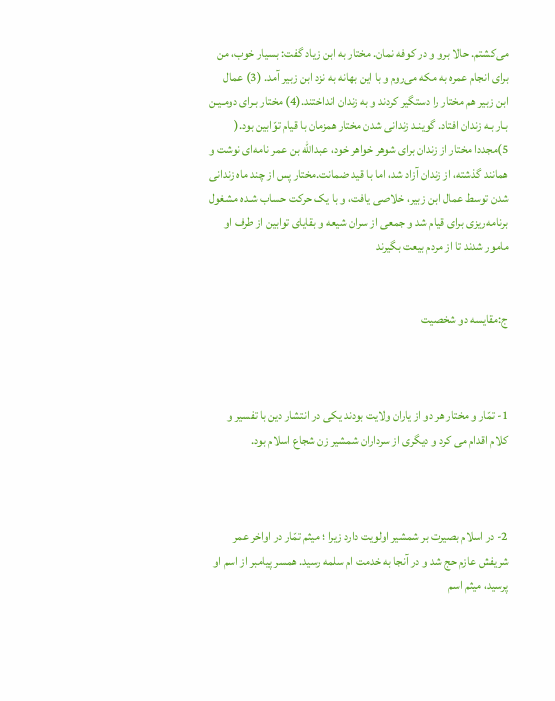مى‌کشتم. حالا برو و در کوفه نمان. مختار به ابن زیاد گفت: بسیار خوب، من براى انجام عمره به مکه مى‌روم و با این بهانه به نزد ابن زبیر آمد. (3) عمال ابن زبیر هم مختار را دستگیر کردند و به زندان انداختند.(4) مختار بـراى دومـیـن بـار بـه زندان افتاد. گوینـد زندانى شدن مختار همزمان با قیام توّابین بود.( 5)مجددا مختار از زندان براى شوهر خواهر خود، عبدالله بن عمر نامه‌اى نوشت و همانند گذشته، از زندان آزاد شد، اما با قید ضمانت.مختار پس از چند ماه زندانى شدن توسط عمال ابن زبیر، خلاصى یافت، و با یک حرکت حساب شـده مشغول برنامه‌ریزى براى قیام شد و جمعى از سران شیعه و بقایاى توابین از طرف او مامور شدند تا از مردم بیعت بگیرند


ج:مقایسه دو شخصیت



1- تمّار و مختار هر دو از یاران ولایت بودند یکی در انتشار دین با تفسیر و کلام اقدام می کرد و دیگری از سرداران شمشیر زن شجاع اسلام بود.



2- در اسلام بصیرت بر شمشیر اولویت دارد زیرا ؛ میثم تمّار در اواخر عمر شریفش عازم حج شد و در آنجا به خدمت ام سلمه رسید. همسر پیامبر از اسم او پرسید، میثم اسم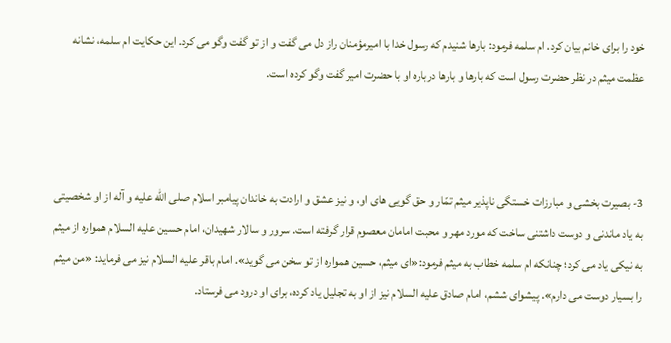خود را برای خانم بیان کرد. ام سلمه فرمود: بارها شنیدم که رسول خدا با امیرمؤمنان راز دل می گفت و از تو گفت وگو می کرد. این حکایت ام سلمه، نشانه عظمت میثم در نظر حضرت رسول است که بارها و بارها درباره او با حضرت امیر گفت وگو کرده است.



3- بصیرت بخشی و مبارزات خستگی ناپذیر میثم تمّار و حق گویی های او، و نیز عشق و ارادت به خاندان پیامبر اسلام صلی الله علیه و آله از او شخصیتی به یاد ماندنی و دوست داشتنی ساخت که مورد مهر و محبت امامان معصوم قرار گرفته است. سرور و سالار شهیدان، امام حسین علیه السلام همواره از میثم به نیکی یاد می کرد؛ چنانکه ام سلمه خطاب به میثم فرمود:«ای میثم، حسین همواره از تو سخن می گوید». امام باقر علیه السلام نیز می فرماید: «من میثم را بسیار دوست می دارم». پیشوای ششم، امام صادق علیه السلام نیز از او به تجلیل یاد کرده، برای او درود می فرستاد.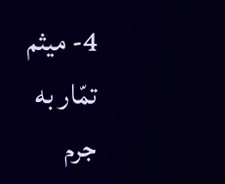4- میثم تمّار به جرم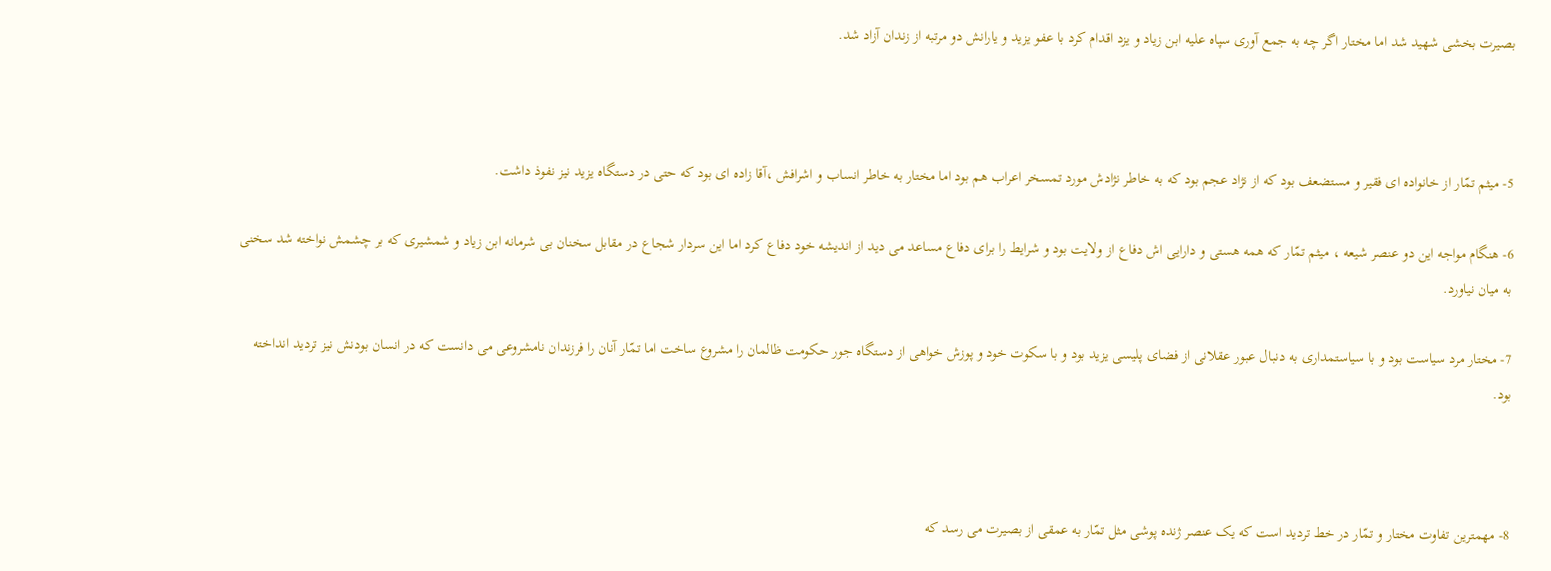بصیرت بخشی شهید شد اما مختار اگر چه به جمع آوری سپاه علیه ابن زیاد و یزد اقدام کرد با عفو یزید و یارانش دو مرتبه از زندان آزاد شد.



5- میثم تمّار از خانواده ای فقیر و مستضعف بود که از نژاد عجم بود که به خاطر نژادش مورد تمسخر اعراب هم بود اما مختار به خاطر انساب و اشرافش ،آقا زاده ای بود که حتی در دستگاه یزید نیز نفوذ داشت.

6- هنگام مواجه این دو عنصر شیعه ، میثم تمّار که همه هستی و دارایی اش دفاع از ولایت بود و شرایط را برای دفاع مساعد می دید از اندیشه خود دفاع کرد اما این سردار شجاع در مقابل سخنان بی شرمانه ابن زیاد و شمشیری که بر چشمش نواخته شد سخنی به میان نیاورد.

7- مختار مرد سیاست بود و با سیاستمداری به دنبال عبور عقلانی از فضای پلیسی یزید بود و با سکوت خود و پوزش خواهی از دستگاه جور حکومت ظالمان را مشروع ساخت اما تمّار آنان را فرزندان نامشروعی می دانست که در انسان بودنش نیز تردید انداخته بود.



8- مهمترین تفاوت مختار و تمّار در خط تردید است که یک عنصر ژنده پوشی مثل تمّار به عمقی از بصیرت می رسد که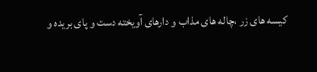کیسه های زر ،چاله های مذاب و دارهای آویخته دست و پای بریده و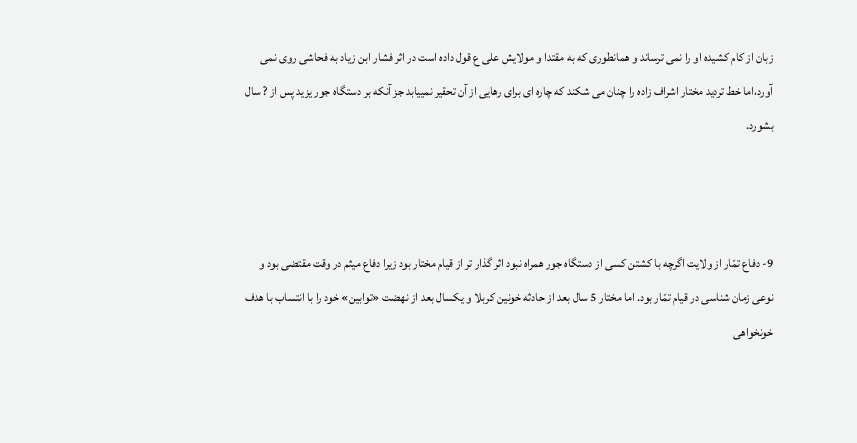زبان از کام کشیده او را نمی ترساند و همانطوری که به مقتدا و مولایش علی ع قول داده است در اثر فشار ابن زیاد به فحاشی روی نمی آورد،اما خط تردید مختار اشراف زاده را چنان می شکند که چاره ای برای رهایی از آن تحقیر نمییابد جز آنکه بر دستگاه جور یزید پس از ? سال بشورد.



9- دفاع تمّار از ولایت اگرچه با کشتن کسی از دستگاه جور همراه نبود اثر گذار تر از قیام مختار بود زیرا دفاع میثم در وقت مقتضی بود و نوعی زمان شناسی در قیام تمّار بود. اما مختار 5 سال بعد از حادثه خونین کربلا و یکسال بعد از نهضت «توابین» خود را با انتساب با هدف خونخواهی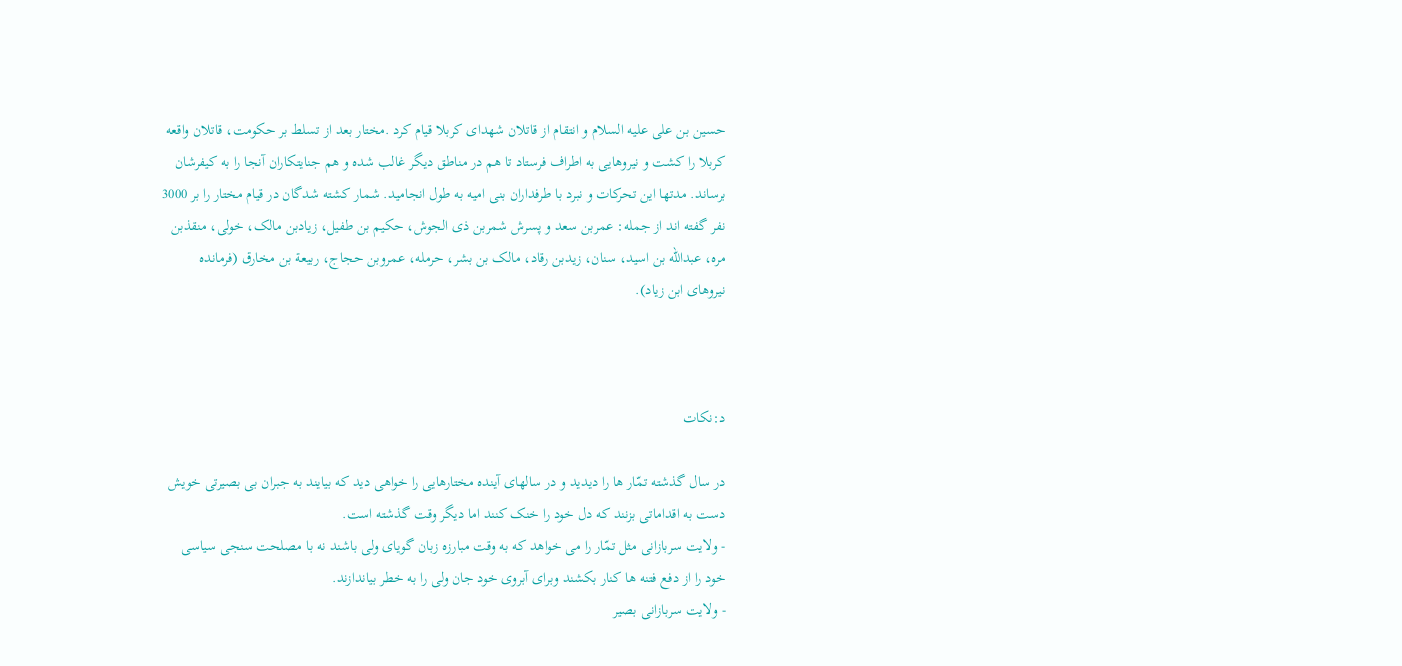حسین بن علی علیه السلام و انتقام از قاتلان شهدای کربلا قیام کرد .مختار بعد از تسلط بر حکومت، قاتلان واقعه کربلا را کشت و نیروهایی به اطراف فرستاد تا هم در مناطق دیگر غالب شده و هم جنایتکاران آنجا را به کیفرشان برساند. مدتها این تحرکات و نبرد با طرفداران بنی امیه به طول انجامید. شمار کشته شدگان در قیام مختار را بر 3000 نفر گفته اند از جمله: عمربن سعد و پسرش شمربن ذی الجوش، حکیم بن طفیل، زیادبن مالک، خولی، منقذبن مره، عبدالله بن اسید، سنان، زیدبن رقاد، مالک بن بشر، حرمله، عمروبن حجاج، ربیعة بن مخارق (فرمانده نیروهای ابن زیاد).



د:نکات

در سال گذشته تمّار ها را دیدید و در سالهای آینده مختارهایی را خواهی دید که بیایند به جبران بی بصیرتی خویش دست به اقداماتی بزنند که دل خود را خنک کنند اما دیگر وقت گذشته است.
- ولایت سربازانی مثل تمّار را می خواهد که به وقت مبارزه زبان گویای ولی باشند نه با مصلحت سنجی سیاسی خود را از دفع فتنه ها کنار بکشند وبرای آبروی خود جان ولی را به خطر بیاندازند.
- ولایت سربازانی بصیر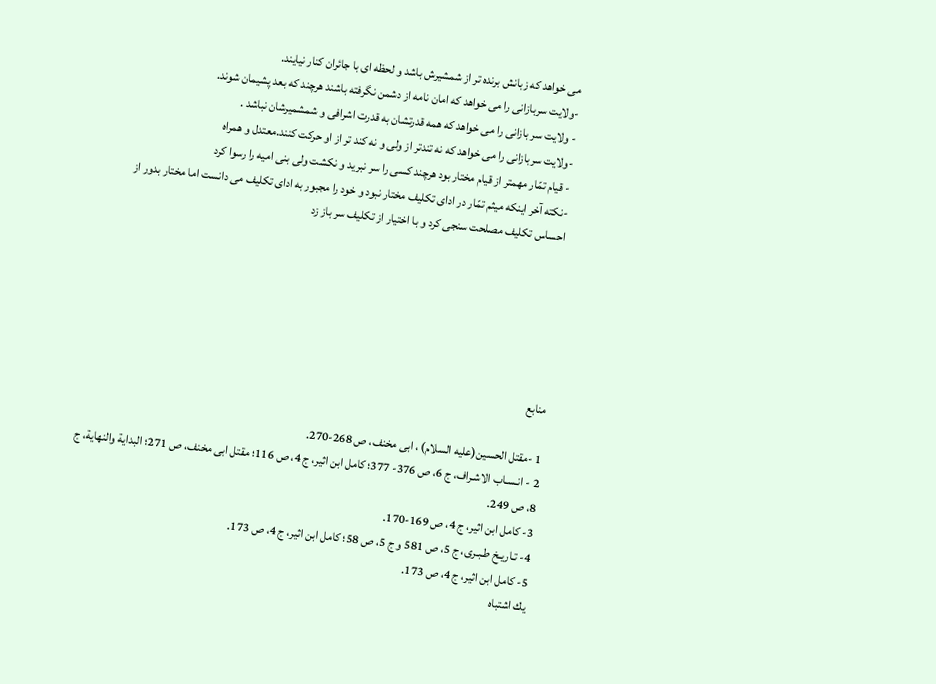می خواهد که زبانش برنده تر از شمشیرش باشد و لحظه ای با جائران کنار نیایند.
-ولایت سربازانی را می خواهد که امان نامه از دشمن نگرفته باشند هرچند که بعد پشیمان شوند.
- ولایت سر بازانی را می خواهد که همه قدرتشان به قدرت اشرافی و شمشمیرشان نباشد .
-ولایت سربازانی را می خواهد که نه تندتر از ولی و نه کند تر از او حرکت کنند.معتدل و همراه
- قیام تمّار مهمتر از قیام مختار بود هرچند کسی را سر نبرید و نکشت ولی بنی امیه را رسوا کرد
-نکته آخر اینکه میثم تمّار در ادای تکلیف مختار نبود و خود را مجبور به ادای تکلیف می دانست اما مختار بدور از احساس تکلیف مصلحت سنجی کرد و با اختیار از تکلیف سر باز زد






منابع

1 -مقتل الحسین(علیه السلام) ، ابى مخنف، ص 268-270.
2 - انـسـاب الاشـراف، ج 6، ص 376- 377؛ کامل ابن اثیر، ج 4، ص 116؛ مقتل ابى مخنف، ص 271؛ البدایة والنهایة، ج 8، ص 249.
3- کامل ابن اثیر، ج 4، ص 169-170.
4- تـاریـخ طـبـرى، ج 5، ص 581 و ج 5، ص 58؛ کامل ابن اثیر، ج 4، ص 173.
5- کامل ابن اثیر، ج 4، ص 173.
يك اشتباه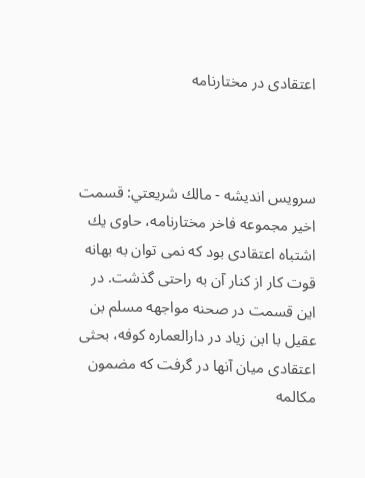اعتقادی در مختارنامه



سرويس انديشه - مالك شريعتي: قسمت اخیر مجموعه فاخر مختارنامه، حاوی يك اشتباه اعتقادی بود که نمی توان به بهانه قوت کار از کنار آن به راحتی گذشت. در این قسمت در صحنه مواجهه مسلم بن عقیل با ابن زیاد در دارالعماره کوفه، بحثی اعتقادی میان آنها در گرفت که مضمون مکالمه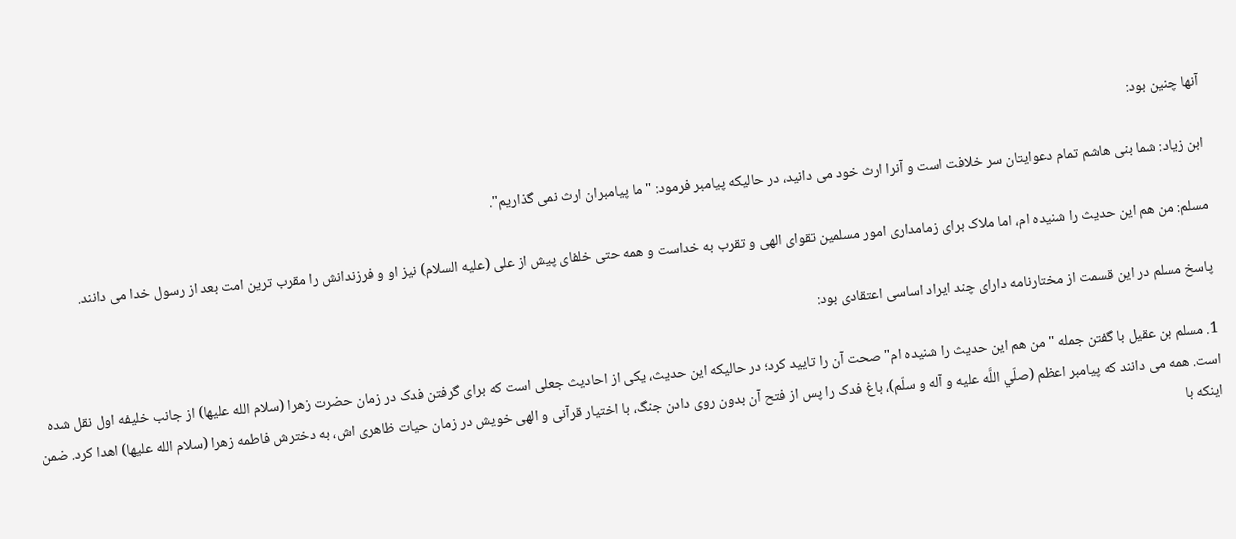آنها چنین بود:

ابن زیاد: شما بنی هاشم تمام دعوایتان سر خلافت است و آنرا ارث خود می دانید، در حالیکه پیامبر فرمود: "ما پیامبران ارث نمی گذاریم".

مسلم: من هم این حدیث را شنیده ام، اما ملاک برای زمامداری امور مسلمین تقوای الهی و تقرب به خداست و همه حتی خلفای پیش از علی (علیه السلام) نیز او و فرزندانش را مقرب ترین امت بعد از رسول خدا می دانند.

پاسخ مسلم در این قسمت از مختارنامه دارای چند ایراد اساسی اعتقادی بود:

1. مسلم بن عقیل با گفتن جمله "من هم این حدیث را شنیده ام" صحت آن را تایید کرد؛ در حالیکه این حدیث، یکی از احادیث جعلی است که برای گرفتن فدک در زمان حضرت زهرا (سلام الله علیها) از جانب خلیفه اول نقل شده است. همه می دانند که پیامبر اعظم (صلّي اللَّه عليه و آله و سلّم)، باغ فدک را پس از فتح آن بدون روی دادن جنگ، با اختیار قرآنی و الهی خویش در زمان حیات ظاهری اش، به دخترش فاطمه زهرا (سلام الله علیها) اهدا کرد. ضمن اینکه با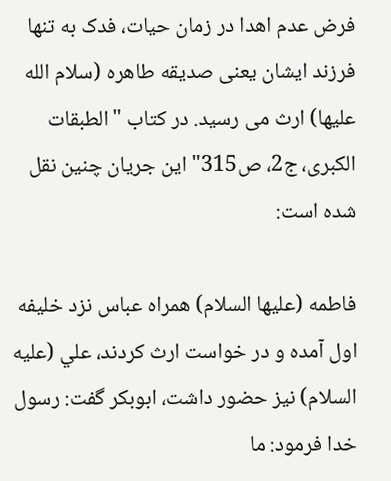فرض عدم اهدا در زمان حیات، فدک به تنها فرزند ایشان یعنی صدیقه طاهره (سلام الله علیها) ارث می رسید. در کتاب "الطبقات الكبرى، ج2، ص315" این جریان چنین نقل شده است:

فاطمه (عليها السلام) همراه عباس نزد خليفه اول آمده و در خواست ارث كردند، علي (عليه السلام) نيز حضور داشت، ابوبكر گفت: رسول خدا فرمود: ما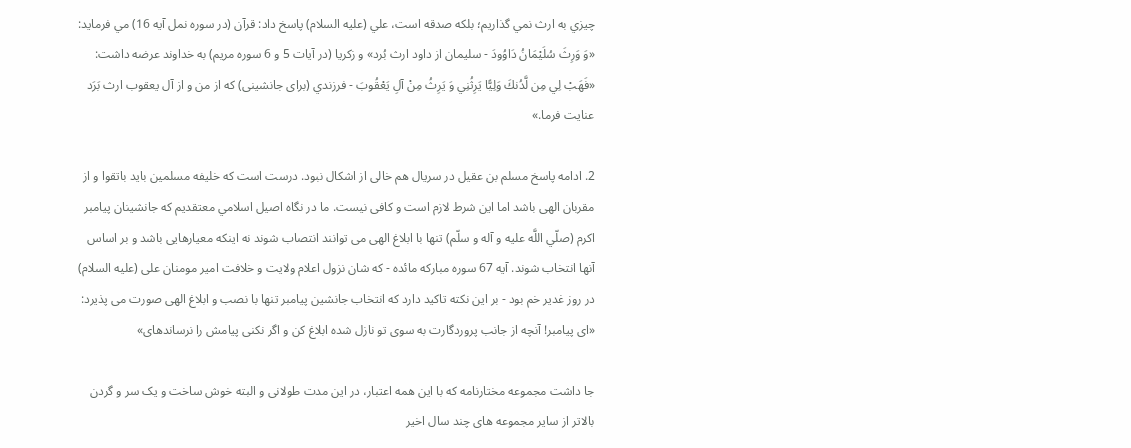چيزي به ارث نمي گذاريم؛ بلكه صدقه است، علي (عليه السلام) پاسخ داد: قرآن (در سوره نمل آیه 16) مي فرمايد: «وَ وَرِثَ سُلَيْمَانُ دَاوُودَ - سليمان از داود ارث بُرد» و زكريا (در آیات 5 و 6 سوره مریم) به خداوند عرضه داشت: «فَهَبْ لِي مِن لَّدُنكَ وَلِيًّا يَرِثُنِي وَ يَرِثُ مِنْ آلِ يَعْقُوبَ - فرزندي (برای جانشینی) كه از من و از آل يعقوب ارث بَرَد عنايت فرما.»

2. ادامه پاسخ مسلم بن عقیل در سریال هم خالی از اشکال نبود. درست است که خلیفه مسلمین باید باتقوا و از مقربان الهی باشد اما این شرط لازم است و کافی نیست. ما در نگاه اصيل اسلامي معتقدیم که جانشینان پیامبر اکرم (صلّي اللَّه عليه و آله و سلّم) تنها با ابلاغ الهی می توانند انتصاب شوند نه اینکه معیارهایی باشد و بر اساس آنها انتخاب شوند. آیه 67 سوره مبارکه مائده - که شان نزول اعلام ولایت و خلافت امیر مومنان علی (علیه السلام) در روز غدیر خم بود - بر این نکته تاکید دارد که انتخاب جانشین پیامبر تنها با نصب و ابلاغ الهی صورت می پذیرد: «اى پيامبر! آنچه از جانب پروردگارت به سوى تو نازل شده ابلاغ كن و اگر نكنى پيامش را نرساندهاى»

جا داشت مجموعه مختارنامه که با این همه اعتبار، در این مدت طولانی و البته خوش ساخت و یک سر و گردن بالاتر از سایر مجموعه های چند سال اخیر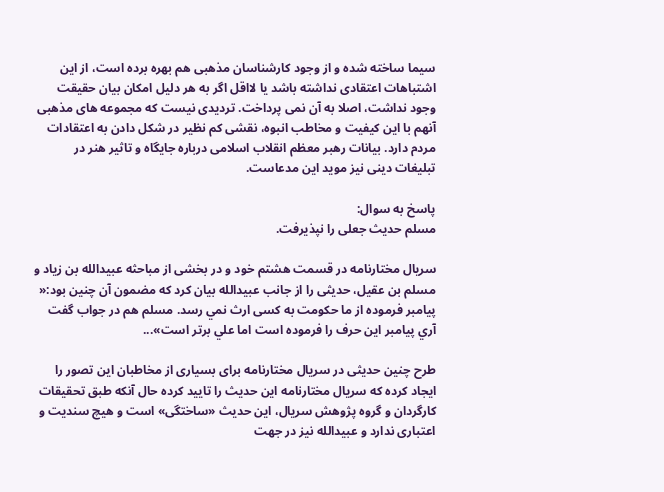سیما ساخته شده و از وجود کارشناسان مذهبی هم بهره برده است، از این اشتباهات اعتقادی نداشته باشد یا لااقل اگر به هر دلیل امکان بیان حقیقت وجود نداشت، اصلا به آن نمی پرداخت. تردیدی نیست که مجموعه های مذهبی آنهم با این کیفیت و مخاطب انبوه، نقشی کم نظیر در شکل دادن به اعتقادات مردم دارد. بیانات رهبر معظم انقلاب اسلامی درباره جایگاه و تاثیر هنر در تبلیغات دینی نیز موید این مدعاست.

پاسخ به سوال:
مسلم حدیث جعلی را نپذیرفت.

سریال مختارنامه در قسمت هشتم خود و در بخشی از مباحثه عبیدالله بن زیاد و مسلم بن عقیل، حدیثی را از جانب عبیدالله بیان کرد که مضمون آن چنین بود:« پيامبر فرموده از ما حکومت به کسی ارث نمي رسد. مسلم هم در جواب گفت آري پيامبر اين حرف را فرموده است اما علي برتر است»...

طرح چنین حدیثی در سریال مختارنامه برای بسیاری از مخاطبان این تصور را ایجاد کرده که سریال مختارنامه این حدیث را تایید کرده حال آنکه طبق تحقیقات کارگردان و گروه پژوهش سریال، این حدیث «ساختگی» است و هیچ سندیت و اعتباری ندارد و عبیدالله نیز در جهت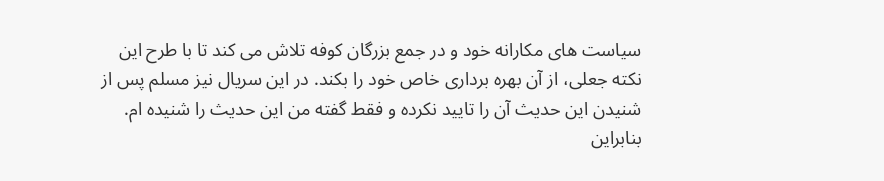سیاست های مکارانه خود و در جمع بزرگان کوفه تلاش می کند تا با طرح این نکته جعلی، از آن بهره برداری خاص خود را بکند. در این سریال نیز مسلم پس از شنیدن این حدیث آن را تایید نکرده و فقط گفته من این حدیث را شنیده ام. بنابراین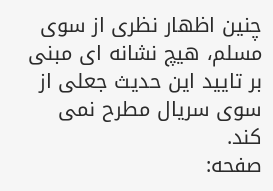چنین اظهار نظری از سوی مسلم، هیچ نشانه ای مبنی بر تایید این حدیث جعلی از سوی سریال مطرح نمی کند.
صفحه: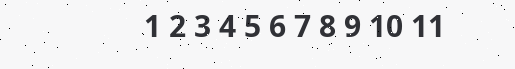1 2 3 4 5 6 7 8 9 10 11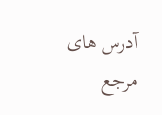آدرس های مرجع